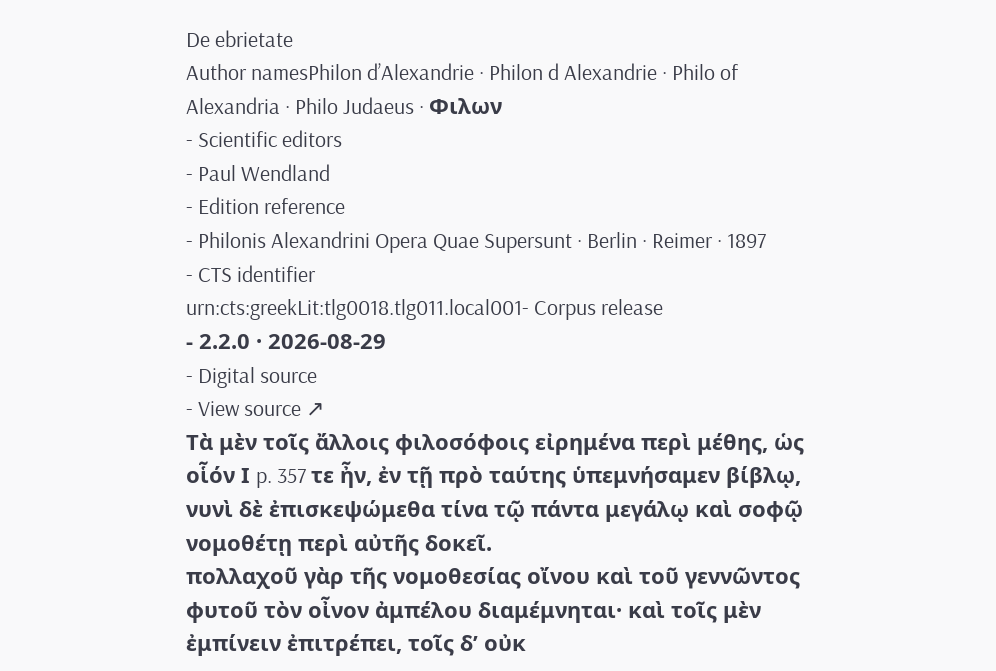De ebrietate
Author namesPhilon d’Alexandrie · Philon d Alexandrie · Philo of Alexandria · Philo Judaeus · Φιλων
- Scientific editors
- Paul Wendland
- Edition reference
- Philonis Alexandrini Opera Quae Supersunt · Berlin · Reimer · 1897
- CTS identifier
urn:cts:greekLit:tlg0018.tlg011.local001- Corpus release
- 2.2.0 · 2026-08-29
- Digital source
- View source ↗
Τὰ μὲν τοῖς ἄλλοις φιλοσόφοις εἰρημένα περὶ μέθης, ὡς οἷόν Ι p. 357 τε ἦν, ἐν τῇ πρὸ ταύτης ὑπεμνήσαμεν βίβλῳ, νυνὶ δὲ ἐπισκεψώμεθα τίνα τῷ πάντα μεγάλῳ καὶ σοφῷ νομοθέτῃ περὶ αὐτῆς δοκεῖ.
πολλαχοῦ γὰρ τῆς νομοθεσίας οἴνου καὶ τοῦ γεννῶντος φυτοῦ τὸν οἶνον ἀμπέλου διαμέμνηται· καὶ τοῖς μὲν ἐμπίνειν ἐπιτρέπει, τοῖς δ’ οὐκ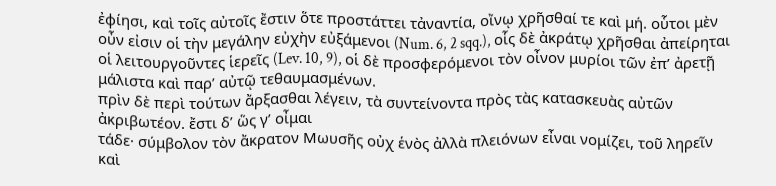ἐφίησι, καὶ τοῖς αὐτοῖς ἔστιν ὅτε προστάττει τἀναντία, οἴνῳ χρῆσθαί τε καὶ μή. οὗτοι μὲν οὖν εἰσιν οἱ τὴν μεγάλην εὐχὴν εὐξάμενοι (Num. 6, 2 sqq.), οἷς δὲ ἀκράτῳ χρῆσθαι ἀπείρηται οἱ λειτουργοῦντες ἱερεῖς (Lev. 10, 9), οἱ δὲ προσφερόμενοι τὸν οἶνον μυρίοι τῶν ἐπ’ ἀρετῇ μάλιστα καὶ παρ’ αὐτῷ τεθαυμασμένων.
πρὶν δὲ περὶ τούτων ἄρξασθαι λέγειν, τὰ συντείνοντα πρὸς τὰς κατασκευὰς αὐτῶν ἀκριβωτέον. ἔστι δ’ ὥς γ’ οἶμαι
τάδε· σύμβολον τὸν ἄκρατον Μωυσῆς οὐχ ἑνὸς ἀλλὰ πλειόνων εἶναι νομίζει, τοῦ ληρεῖν καὶ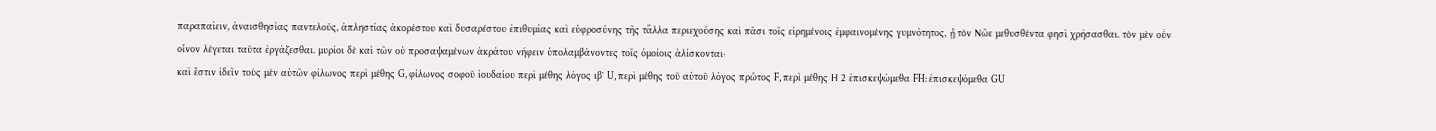παραπαίειν, ἀναισθησίας παντελοῦς, ἀπληστίας ἀκορέστου καὶ δυσαρέστου ἐπιθυμίας καὶ εὐφροσύνης τῆς τἄλλα περιεχούσης καὶ πᾶσι τοῖς εἰρημένοις ἐμφαινομένης γυμνότητος, ᾗ τὸν Νῶε μεθυσθέντα φησὶ χρήσασθαι. τὸν μὲν οὖν οἶνον λέγεται ταῦτα ἐργάζεσθαι. μυρίοι δὲ καὶ τῶν οὐ προσαψαμένων ἀκράτου νήφειν ὑπολαμβάνοντες τοῖς ὁμοίοις ἁλίσκονται·
καὶ ἔστιν ἰδεῖν τοὺς μὲν αὐτῶν φίλωνος περὶ μέθης G, φίλωνος σοφοῦ ἰουδαίου περὶ μέθης λόγος ιβ' U, περὶ μέθης τοῦ αὐτοῦ λόγος πρῶτος F, περὶ μέθης Η 2 ἐπισκεψώμεθα FH: ἐπισκεψόμεθα GU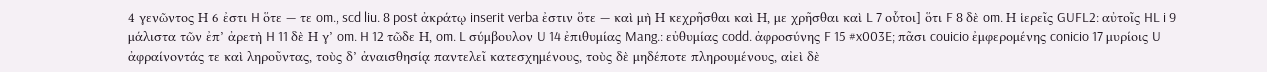4 γενῶντος Η 6 ἐστι H ὅτε — τε om., scd liu. 8 post ἀκράτῳ inserit verba ἐστιν ὅτε — καὶ μὴ Η κεχρῆσθαι καὶ Η, με χρῆσθαι καὶ L 7 οὗτοι] ὅτι F 8 δὲ om. Η ἱερεῖς GUFL2: αὐτοῖς HL i 9 μάλιστα τῶν ἐπ’ ἀρετὴ H 11 δὲ Η γ’ om. H 12 τῶδε Η, om. L σύμβουλον U 14 ἐπιθυμίας Mang.: εὐθυμίας codd. ἀφροσύνης F 15 #x003E; πᾶσι couicio ἐμφερομένης conicio 17 μυρίοις U ἀφραίνοντάς τε καὶ ληροῦντας, τοὺς δ’ ἀναισθησίᾳ παντελεῖ κατεσχημένους, τοὺς δὲ μηδέποτε πληρουμένους, αἰεὶ δὲ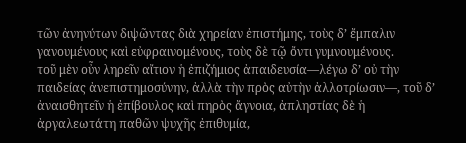τῶν ἀνηνύτων διψῶντας διὰ χηρείαν ἐπιστήμης, τοὺς δ’ ἔμπαλιν γανουμένους καὶ εὐφραινομένους, τοὺς δὲ τῷ ὄντι γυμνουμένους.
τοῦ μὲν οὖν ληρεῖν αἴτιον ἡ ἐπιζήμιος ἀπαιδευσία—λέγω δ’ οὐ τὴν παιδείας ἀνεπιστημοσύνην, ἀλλὰ τὴν πρὸς αὐτὴν ἀλλοτρίωσιν—, τοῦ δ’ ἀναισθητεῖν ἡ ἐπίβουλος καὶ πηρὸς ἄγνοια, ἀπληστίας δὲ ἡ ἀργαλεωτάτη παθῶν ψυχῆς ἐπιθυμία,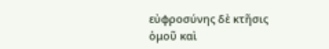εὐφροσύνης δὲ κτῆσις ὁμοῦ καὶ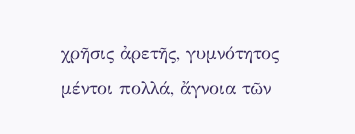χρῆσις ἀρετῆς, γυμνότητος μέντοι πολλά, ἄγνοια τῶν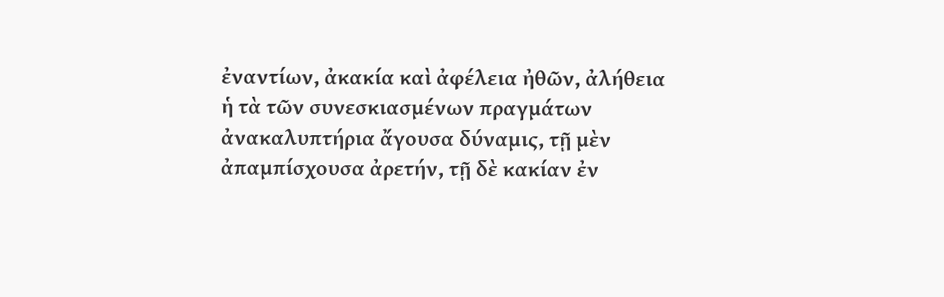ἐναντίων, ἀκακία καὶ ἀφέλεια ἠθῶν, ἀλήθεια ἡ τὰ τῶν συνεσκιασμένων πραγμάτων ἀνακαλυπτήρια ἄγουσα δύναμις, τῇ μὲν ἀπαμπίσχουσα ἀρετήν, τῇ δὲ κακίαν ἐν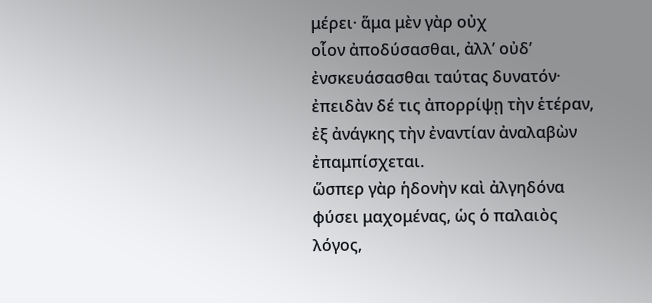μέρει· ἅμα μὲν γὰρ οὐχ
οἷον ἀποδύσασθαι, ἀλλ’ οὐδ’ ἐνσκευάσασθαι ταύτας δυνατόν· ἐπειδὰν δέ τις ἀπορρίψῃ τὴν ἑτέραν, ἐξ ἀνάγκης τὴν ἐναντίαν ἀναλαβὼν ἐπαμπίσχεται.
ὥσπερ γὰρ ἡδονὴν καὶ ἀλγηδόνα φύσει μαχομένας, ὡς ὁ παλαιὸς λόγος,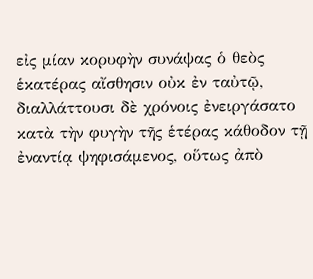εἰς μίαν κορυφὴν συνάψας ὁ θεὸς ἑκατέρας αἴσθησιν οὐκ ἐν ταὐτῷ, διαλλάττουσι δὲ χρόνοις ἐνειργάσατο κατὰ τὴν φυγὴν τῆς ἑτέρας κάθοδον τῇ ἐναντίᾳ ψηφισάμενος, οὕτως ἀπὸ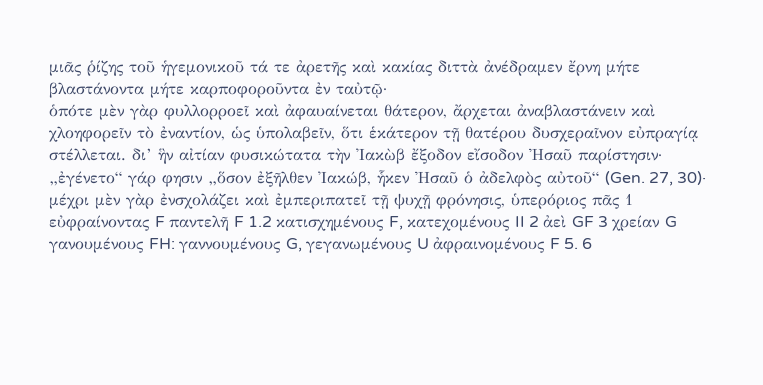μιᾶς ῥίζης τοῦ ἡγεμονικοῦ τά τε ἀρετῆς καὶ κακίας διττὰ ἀνέδραμεν ἔρνη μήτε βλαστάνοντα μήτε καρποφοροῦντα ἐν ταὐτῷ·
ὁπότε μὲν γὰρ φυλλορροεῖ καὶ ἀφαυαίνεται θάτερον, ἄρχεται ἀναβλαστάνειν καὶ χλοηφορεῖν τὸ ἐναντίον, ὡς ὑπολαβεῖν, ὅτι ἑκάτερον τῇ θατέρου δυσχεραῖνον εὐπραγίᾳ στέλλεται. δι’ ἣν αἰτίαν φυσικώτατα τὴν Ἰακὼβ ἔξοδον εἴσοδον Ἠσαῦ παρίστησιν· „ἐγένετο“ γάρ φησιν „ὅσον ἐξῆλθεν Ἰακώβ, ἧκεν Ἠσαῦ ὁ ἀδελφὸς αὐτοῦ“ (Gen. 27, 30)·
μέχρι μὲν γὰρ ἐνσχολάζει καὶ ἐμπεριπατεῖ τῇ ψυχῇ φρόνησις, ὑπερόριος πᾶς 1 εὐφραίνοντας F παντελῆ F 1.2 κατισχημένους F, κατεχομένους II 2 ἀεὶ GF 3 χρείαν G γανουμένους FH: γαννουμένους G, γεγανωμένους U ἀφραινομένους F 5. 6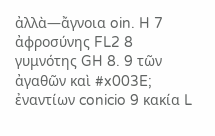ἀλλὰ—ἄγνοια oin. H 7 ἀφροσύνης FL2 8 γυμνότης GH 8. 9 τῶν ἀγαθῶν καὶ #x003E; ἐναντίων conicio 9 κακία L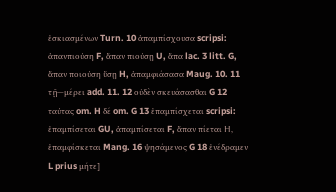ἐσκιασμένων Turn. 10 ἀπαμπίσχουσα scripsi: ἀπανπιούση F, ἅπαν πιούσῃ U, ἅπα lac. 3 litt. G, ἅπαν ποιούση ὕσῃ H, ἀπαμφιάσασα Maug. 10. 11 τῇ—μέρει add. 11. 12 οὐδὲν σκευάσασθαι G 12 ταύτας om. H δέ om. G 13 ἐπαμπίσχεται scripsi: ἐπαμπίσεται GU, ἀπαμπίσεται F, ἅπαν πίεται Η, ἐπαμφίσκεται Mang. 16 ψησάμενος G 18 ἐνέδραμεν L prius μήτε]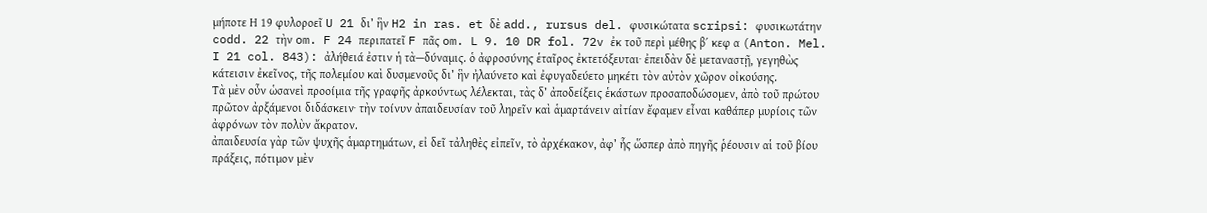μήποτε Η 19 φυλοροεῖ U 21 δι’ ἣν H2 in ras. et δὲ add., rursus del. φυσικώτατα scripsi: φυσικωτάτην codd. 22 τὴν om. F 24 περιπατεῖ F πᾶς om. L 9. 10 DR fol. 72v ἐκ τοῦ περὶ μέθης β΄ κεφ α (Anton. Mel. I 21 col. 843): ἀλήθειά ἐστιν ἡ τὰ—δύναμις. ὁ ἀφροσύνης ἑταῖρος ἐκτετόξευται· ἐπειδὰν δὲ μεταναστῇ, γεγηθὼς κάτεισιν ἐκεῖνος, τῆς πολεμίου καὶ δυσμενοῦς δι’ ἣν ἠλαύνετο καὶ ἐφυγαδεύετο μηκέτι τὸν αὐτὸν χῶρον οἰκούσης.
Τὰ μὲν οὖν ὡσανεὶ προοίμια τῆς γραφῆς ἀρκούντως λέλεκται, τὰς δ’ ἀποδείξεις ἑκάστων προσαποδώσομεν, ἀπὸ τοῦ πρώτου πρῶτον ἀρξάμενοι διδάσκειν· τὴν τοίνυν ἀπαιδευσίαν τοῦ ληρεῖν καὶ ἁμαρτάνειν αἰτίαν ἔφαμεν εἶναι καθάπερ μυρίοις τῶν ἀφρόνων τὸν πολὺν ἄκρατον.
ἀπαιδευσία γὰρ τῶν ψυχῆς ἁμαρτημάτων, εἰ δεῖ τἀληθὲς εἰπεῖν, τὸ ἀρχέκακον, ἀφ’ ἧς ὥσπερ ἀπὸ πηγῆς ῥέουσιν αἱ τοῦ βίου πράξεις, πότιμον μὲν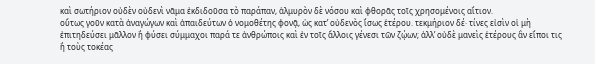καὶ σωτήριον οὐδὲν οὐδενὶ νᾶμα ἐκδιδοῦσα τὸ παράπαν, ἁλμυρὸν δὲ νόσου καὶ φθορᾶς τοῖς χρησομένοις αἴτιον.
οὕτως γοῦν κατὰ ἀναγώγων καὶ ἀπαιδεύτων ὁ νομοθέτης φονᾷ, ὡς κατ’ οὐδενὸς ἴσως ἑτέρου. τεκμήριον δέ· τίνες εἰσὶν οἱ μὴ ἐπιτηδεύσει μᾶλλον ἢ φύσει σύμμαχοι παρά τε ἀνθρώποις καὶ ἐν τοῖς ἄλλοις γένεσι τῶν ζῴων; ἀλλ’ οὐδὲ μανεὶς ἑτέρους ἂν εἴποι τις ἢ τοὺς τοκέας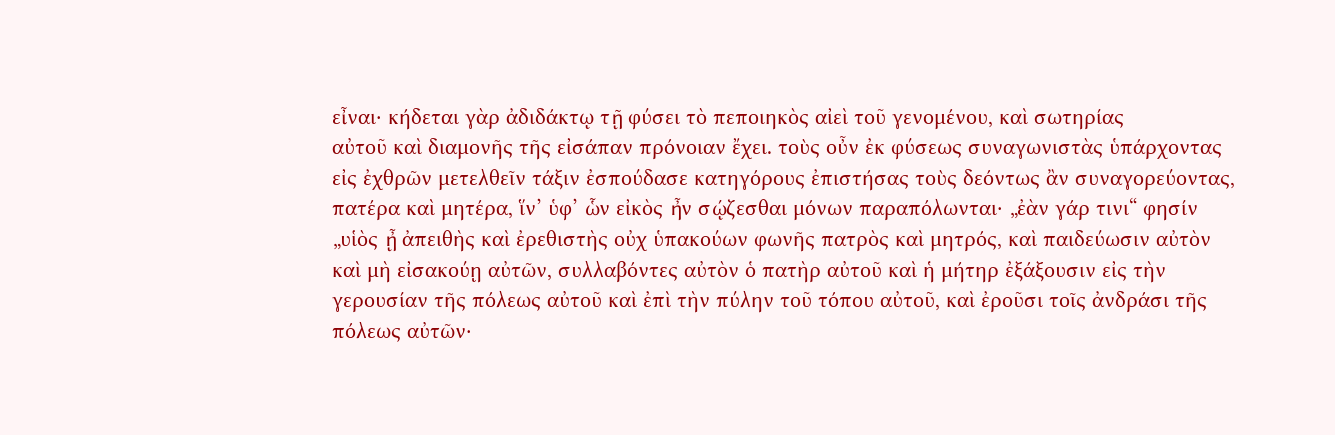εἶναι· κήδεται γὰρ ἀδιδάκτῳ τῇ φύσει τὸ πεποιηκὸς αἰεὶ τοῦ γενομένου, καὶ σωτηρίας
αὐτοῦ καὶ διαμονῆς τῆς εἰσάπαν πρόνοιαν ἔχει. τοὺς οὖν ἐκ φύσεως συναγωνιστὰς ὑπάρχοντας εἰς ἐχθρῶν μετελθεῖν τάξιν ἐσπούδασε κατηγόρους ἐπιστήσας τοὺς δεόντως ἂν συναγορεύοντας, πατέρα καὶ μητέρα, ἵν’ ὑφ’ ὧν εἰκὸς ἦν σῴζεσθαι μόνων παραπόλωνται· „ἐὰν γάρ τινι“ φησίν „υἱὸς ᾖ ἀπειθὴς καὶ ἐρεθιστὴς οὐχ ὑπακούων φωνῆς πατρὸς καὶ μητρός, καὶ παιδεύωσιν αὐτὸν καὶ μὴ εἰσακούῃ αὐτῶν, συλλαβόντες αὐτὸν ὁ πατὴρ αὐτοῦ καὶ ἡ μήτηρ ἐξάξουσιν εἰς τὴν γερουσίαν τῆς πόλεως αὐτοῦ καὶ ἐπὶ τὴν πύλην τοῦ τόπου αὐτοῦ, καὶ ἐροῦσι τοῖς ἀνδράσι τῆς πόλεως αὐτῶν·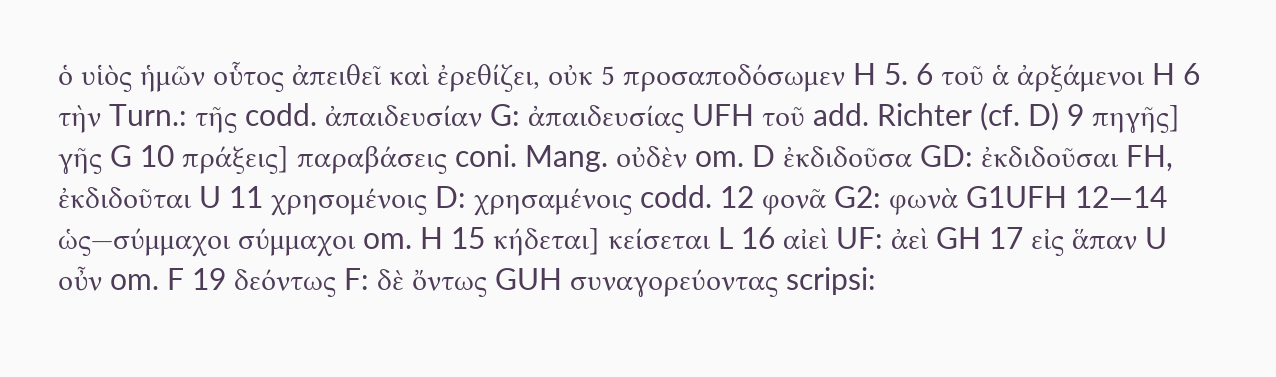ὁ υἱὸς ἡμῶν οὗτος ἀπειθεῖ καὶ ἐρεθίζει, οὐκ 5 προσαποδόσωμεν H 5. 6 τοῦ ἁ ἀρξάμενοι H 6 τὴν Turn.: τῆς codd. ἀπαιδευσίαν G: ἀπαιδευσίας UFH τοῦ add. Richter (cf. D) 9 πηγῆς] γῆς G 10 πράξεις] παραβάσεις coni. Mang. οὐδὲν om. D ἐκδιδοῦσα GD: ἐκδιδοῦσαι FH, ἐκδιδοῦται U 11 χρησομένοις D: χρησαμένοις codd. 12 φονᾶ G2: φωνὰ G1UFH 12—14 ὡς—σύμμαχοι σύμμαχοι om. H 15 κήδεται] κείσεται L 16 αἰεὶ UF: ἀεὶ GH 17 εἰς ἅπαν U οὖν om. F 19 δεόντως F: δὲ ὄντως GUH συναγορεύοντας scripsi: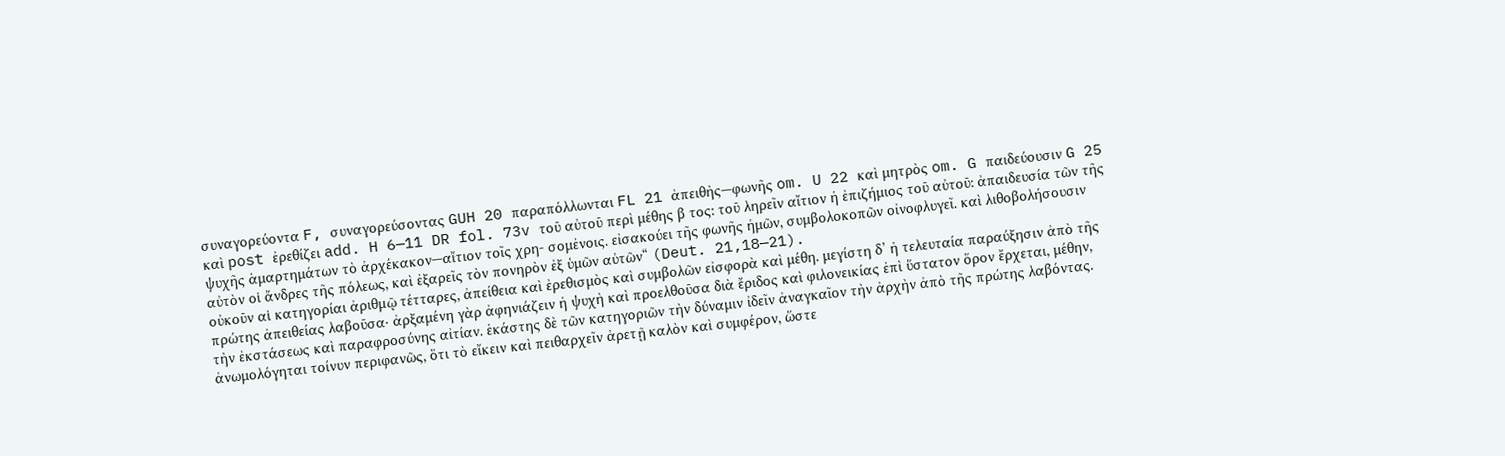συναγορεύοντα F, συναγορεύσοντας GUH 20 παραπόλλωνται FL 21 ἀπειθὴς—φωνῆς om. U 22 καὶ μητρὸς om. G παιδεύουσιν G 25 καὶ post ἐρεθίζει add. H 6—11 DR fol. 73v τοῦ αὐτοῦ περὶ μέθης β τος: τοῦ ληρεῖν αἴτιον ἡ ἐπιζήμιος τοῦ αὐτοῦ: ἀπαιδευσία τῶν τῆς ψυχῆς ἁμαρτημάτων τὸ ἀρχέκακον—αἴτιον τοῖς χρη- σομἐνοις. εἰσακούει τῆς φωνῆς ἡμῶν, συμβολοκοπῶν οἰνοφλυγεῖ. καὶ λιθοβολήσουσιν αὐτὸν οἱ ἄνδρες τῆς πόλεως, καὶ ἐξαρεῖς τὸν πονηρὸν ἐξ ὑμῶν αὐτῶν“ (Deut. 21,18—21).
οὐκοῦν αἱ κατηγορίαι ἀριθμῷ τέτταρες, ἀπείθεια καὶ ἐρεθισμὸς καὶ συμβολῶν εἰσφορὰ καὶ μέθη. μεγίστη δ’ ἡ τελευταία παραύξησιν ἀπὸ τῆς πρώτης ἀπειθείας λαβοῦσα· ἀρξαμένη γὰρ ἀφηνιάζειν ἡ ψυχὴ καὶ προελθοῦσα διὰ ἔριδος καὶ φιλονεικίας ἐπὶ ὕστατον ὅρον ἔρχεται, μέθην, τὴν ἐκστάσεως καὶ παραφροσύνης αἰτίαν. ἑκάστης δὲ τῶν κατηγοριῶν τὴν δύναμιν ἰδεῖν ἀναγκαῖον τὴν ἀρχὴν ἀπὸ τῆς πρώτης λαβόντας.
ἀνωμολόγηται τοίνυν περιφανῶς, ὅτι τὸ εἴκειν καὶ πειθαρχεῖν ἀρετῇ καλὸν καὶ συμφέρον, ὥστε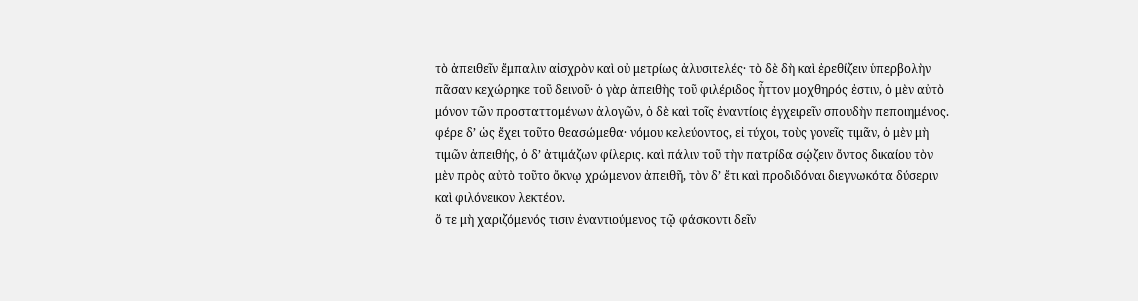τὸ ἀπειθεῖν ἔμπαλιν αἰσχρὸν καὶ οὐ μετρίως ἀλυσιτελές· τὸ δὲ δὴ καὶ ἐρεθίζειν ὑπερβολὴν πᾶσαν κεχώρηκε τοῦ δεινοῦ· ὁ γὰρ ἀπειθὴς τοῦ φιλέριδος ἧττον μοχθηρός ἐστιν, ὁ μὲν αὐτὸ μόνον τῶν προσταττομένων ἀλογῶν, ὁ δὲ καὶ τοῖς ἐναντίοις ἐγχειρεῖν σπουδὴν πεποιημένος.
φέρε δ’ ὡς ἔχει τοῦτο θεασώμεθα· νόμου κελεύοντος, εἰ τύχοι, τοὺς γονεῖς τιμᾶν, ὁ μὲν μὴ τιμῶν ἀπειθής, ὁ δ’ ἀτιμάζων φίλερις. καὶ πάλιν τοῦ τὴν πατρίδα σῴζειν ὄντος δικαίου τὸν μὲν πρὸς αὐτὸ τοῦτο ὄκνῳ χρώμενον ἀπειθῆ, τὸν δ’ ἔτι καὶ προδιδόναι διεγνωκότα δύσεριν καὶ φιλόνεικον λεκτέον.
ὅ τε μὴ χαριζόμενός τισιν ἐναντιούμενος τῷ φάσκοντι δεῖν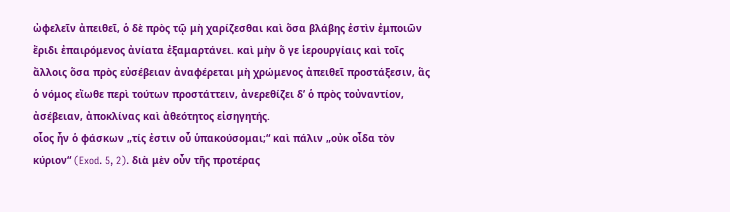ὠφελεῖν ἀπειθεῖ, ὁ δὲ πρὸς τῷ μὴ χαρίζεσθαι καὶ ὅσα βλάβης ἐστὶν ἐμποιῶν ἔριδι ἐπαιρόμενος ἀνίατα ἐξαμαρτάνει. καὶ μὴν ὅ γε ἱερουργίαις καὶ τοῖς ἄλλοις ὅσα πρὸς εὐσέβειαν ἀναφέρεται μὴ χρώμενος ἀπειθεῖ προστάξεσιν, ἃς ὁ νόμος εἴωθε περὶ τούτων προστάττειν, ἀνερεθίζει δ’ ὁ πρὸς τοὐναντίον, ἀσέβειαν, ἀποκλίνας καὶ ἀθεότητος εἰσηγητής.
οἷος ἦν ὁ φάσκων „τίς ἐστιν οὗ ὑπακούσομαι;“ καὶ πάλιν „οὐκ οἶδα τὸν κύριον“ (Exod. 5, 2). διὰ μὲν οὖν τῆς προτέρας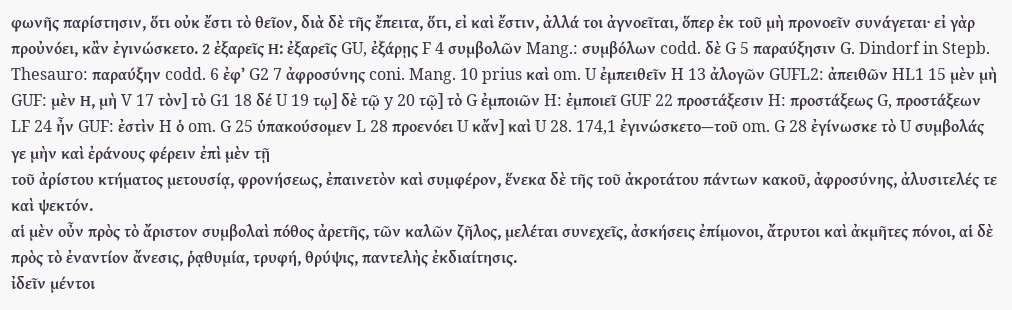φωνῆς παρίστησιν, ὅτι οὐκ ἔστι τὸ θεῖον, διὰ δὲ τῆς ἔπειτα, ὅτι, εἰ καὶ ἔστιν, ἀλλά τοι ἀγνοεῖται, ὅπερ ἐκ τοῦ μὴ προνοεῖν συνάγεται· εἰ γὰρ προὐνόει, κἂν ἐγινώσκετο. 2 ἐξαρεῖς Η: ἐξαρεῖς GU, ἐξάρῃς F 4 συμβολῶν Mang.: συμβόλων codd. δὲ G 5 παραύξησιν G. Dindorf in Stepb. Thesauro: παραύξην codd. 6 ἐφ’ G2 7 ἀφροσύνης coni. Mang. 10 prius καὶ om. U ἐμπειθεῖν H 13 ἀλογῶν GUFL2: ἀπειθῶν HL1 15 μὲν μὴ GUF: μὲν Η, μὴ V 17 τὸν] τὸ G1 18 δέ U 19 τῳ] δὲ τῷ y 20 τῷ] τὸ G ἐμποιῶν H: ἐμποιεῖ GUF 22 προστάξεσιν H: προστάξεως G, προστάξεων LF 24 ἦν GUF: ἐστὶν H ὁ om. G 25 ὑπακούσομεν L 28 προενόει U κἄν] καὶ U 28. 174,1 ἐγινώσκετο—τοῦ om. G 28 ἐγίνωσκε τὸ U συμβολάς γε μὴν καὶ ἐράνους φέρειν ἐπὶ μὲν τῇ
τοῦ ἀρίστου κτήματος μετουσίᾳ, φρονήσεως, ἐπαινετὸν καὶ συμφέρον, ἕνεκα δὲ τῆς τοῦ ἀκροτάτου πάντων κακοῦ, ἀφροσύνης, ἀλυσιτελές τε καὶ ψεκτόν.
αἱ μὲν οὖν πρὸς τὸ ἄριστον συμβολαὶ πόθος ἀρετῆς, τῶν καλῶν ζῆλος, μελέται συνεχεῖς, ἀσκήσεις ἐπίμονοι, ἄτρυτοι καὶ ἀκμῆτες πόνοι, αἱ δὲ πρὸς τὸ ἐναντίον ἄνεσις, ῥᾳθυμία, τρυφή, θρύψις, παντελὴς ἐκδιαίτησις.
ἰδεῖν μέντοι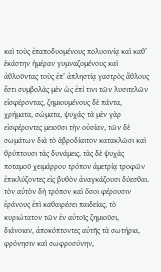καὶ τοὺς ἐπαποδυομένους πολυοινίᾳ καὶ καθ’ ἑκάστην ἡμέραν γυμναζομένους καὶ ἀθλοῦντας τοὺς ἐπ’ ἀπληστίᾳ γαστρὸς ἄθλους ἔστι συμβολὰς μὲν ὡς ἐπί τινι τῶν λυσιτελῶν εἰσφέροντας, ζημιουμένους δὲ πάντα, χρήματα, σώματα, ψυχάς· τὰ μὲν γὰρ εἰσφέροντες μειοῦσι τὴν οὐσίαν, τῶν δὲ σωμάτων διὰ τὸ ἁβροδίαιτον κατακλῶσι καὶ θρύπτουσι τὰς δυνάμεις, τὰς δὲ ψυχὰς ποταμοῦ χειμάρρου τρόπον ἀμετρίᾳ τροφῶν ἐπικλύζοντες εἰς βυθὸν ἀναγκάζουσι δύεσθαι.
τὸν αὐτὸν δὴ τρόπον καὶ ὅσοι φέρουσιν ἐράνους ἐπὶ καθαιρέσει παιδείας, τὸ κυριώτατον τῶν ἐν αὐτοῖς ζημιοῦσι, διάνοιαν, ἀποκόπτοντες αὐτῆς τὰ σωτήρια, φρόνησιν καὶ σωφροσύνην,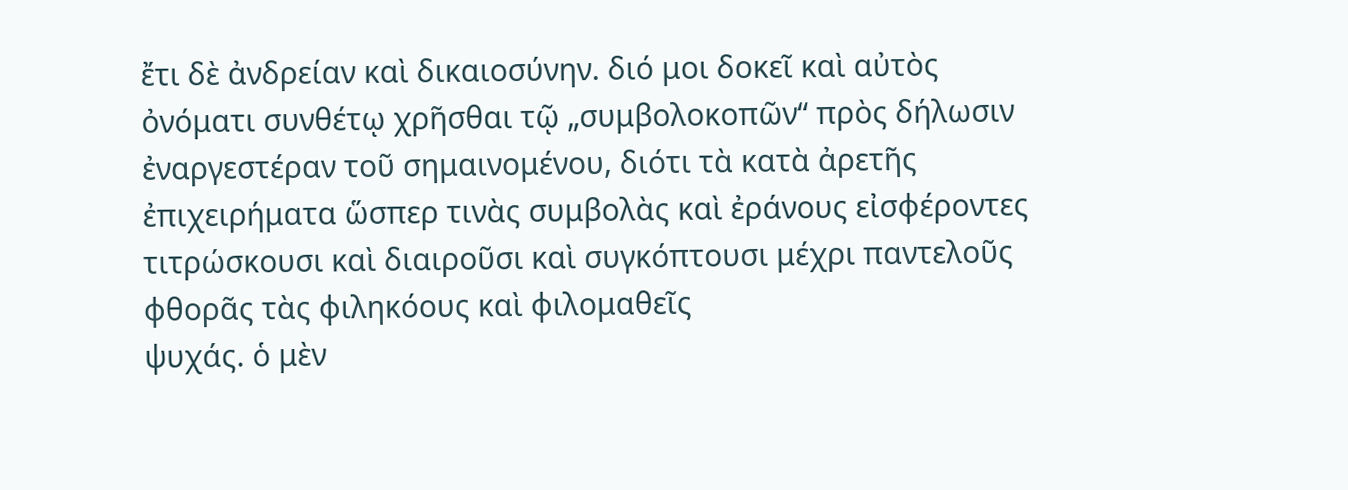ἔτι δὲ ἀνδρείαν καὶ δικαιοσύνην. διό μοι δοκεῖ καὶ αὐτὸς ὀνόματι συνθέτῳ χρῆσθαι τῷ „συμβολοκοπῶν“ πρὸς δήλωσιν ἐναργεστέραν τοῦ σημαινομένου, διότι τὰ κατὰ ἀρετῆς ἐπιχειρήματα ὥσπερ τινὰς συμβολὰς καὶ ἐράνους εἰσφέροντες τιτρώσκουσι καὶ διαιροῦσι καὶ συγκόπτουσι μέχρι παντελοῦς φθορᾶς τὰς φιληκόους καὶ φιλομαθεῖς
ψυχάς. ὁ μὲν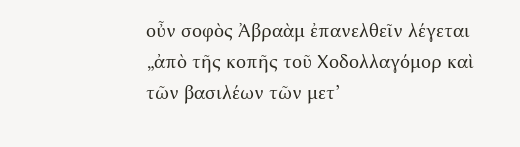οὖν σοφὸς Ἀβραὰμ ἐπανελθεῖν λέγεται „ἀπὸ τῆς κοπῆς τοῦ Χοδολλαγόμορ καὶ τῶν βασιλέων τῶν μετ’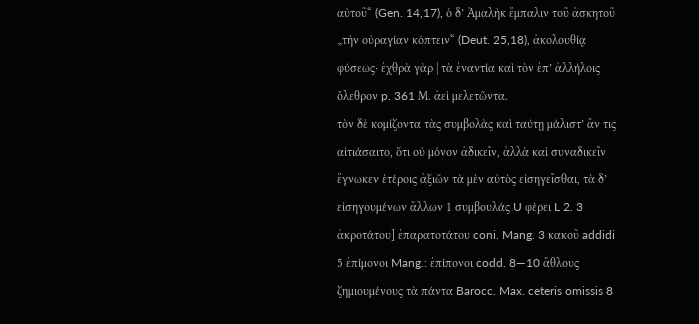αὐτοῦ“ (Gen. 14,17), ὁ δ’ Ἀμαλὴκ ἔμπαλιν τοῦ ἀσκητοῦ „τὴν οὐραγίαν κόπτειν“ (Deut. 25,18), ἀκολουθίᾳ φύσεως· ἐχθρὰ γὰρ | τὰ ἐναντία καὶ τὸν ἐπ’ ἀλλήλοις ὄλεθρον p. 361 Μ. ἀεὶ μελετῶντα.
τὸν δὲ κομίζοντα τὰς συμβολὰς καὶ ταύτῃ μάλιστ’ ἄν τις αἰτιάσαιτο, ὅτι οὐ μόνον ἀδικεῖν, ἀλλὰ καὶ συναδικεῖν ἔγνωκεν ἑτέροις ἀξιῶν τὰ μὲν αὐτὸς εἰσηγεῖσθαι, τὰ δ’ εἰσηγουμένων ἄλλων 1 συμβουλάς U φέρει L 2. 3 ἀκροτάτου] ἐπαρατοτάτου coni. Mang. 3 κακοῦ addidi 5 ἐπίμονοι Mang.: ἐπίπονοι codd. 8—10 ἄθλους ζημιουμένους τὰ πάντα Barocc. Max. ceteris omissis 8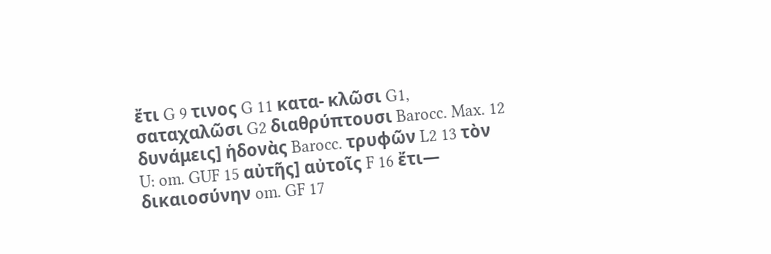ἔτι G 9 τινος G 11 κατα- κλῶσι G1, σαταχαλῶσι G2 διαθρύπτουσι Barocc. Max. 12 δυνάμεις] ἡδονὰς Barocc. τρυφῶν L2 13 τὸν U: om. GUF 15 αὐτῆς] αὐτοῖς F 16 ἔτι— δικαιοσύνην om. GF 17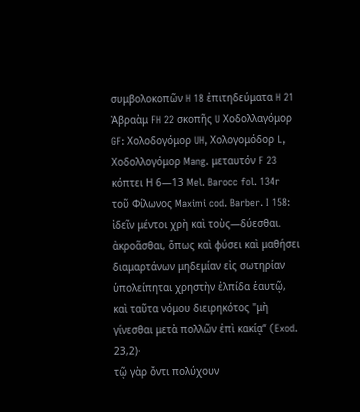συμβολοκοπῶν H 18 ἐπιτηδεύματα H 21 Ἀβραὰμ FH 22 σκοπῆς U Χοδολλαγόμορ GF: Χολοδογόμορ UH, Χολογομόδορ L, Χοδολλογόμορ Mang. μεταυτόν F 23 κόπτει Η 6—13 Mel. Barocc fol. 134r τοῦ Φίλωνος Maximi cod. Barber. I 158: ἰδεῖν μέντοι χρὴ καὶ τοὺς—δύεσθαι. ἀκροᾶσθαι, ὅπως καὶ φύσει καὶ μαθήσει διαμαρτάνων μηδεμίαν εἰς σωτηρίαν ὑπολείπηται χρηστὴν ἐλπίδα ἑαυτῷ, καὶ ταῦτα νόμου διειρηκότος "μὴ γίνεσθαι μετὰ πολλῶν ἐπὶ κακίᾳ“ (Exod. 23,2)·
τῷ γὰρ ὄντι πολύχουν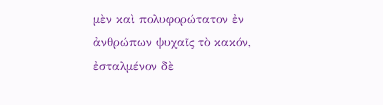μὲν καὶ πολυφορώτατον ἐν ἀνθρώπων ψυχαῖς τὸ κακόν, ἐσταλμένον δὲ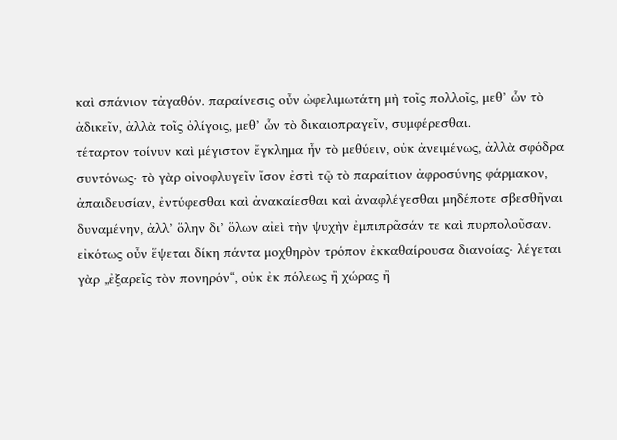καὶ σπάνιον τἀγαθόν. παραίνεσις οὖν ὠφελιμωτάτη μὴ τοῖς πολλοῖς, μεθ’ ὧν τὸ ἀδικεῖν, ἀλλὰ τοῖς ὀλίγοις, μεθ’ ὧν τὸ δικαιοπραγεῖν, συμφέρεσθαι.
τέταρτον τοίνυν καὶ μέγιστον ἔγκλημα ἦν τὸ μεθύειν, οὐκ ἀνειμένως, ἀλλὰ σφόδρα συντόνως· τὸ γὰρ οἰνοφλυγεῖν ἴσον ἐστὶ τῷ τὸ παραίτιον ἀφροσύνης φάρμακον, ἀπαιδευσίαν, ἐντύφεσθαι καὶ ἀνακαίεσθαι καὶ ἀναφλέγεσθαι μηδέποτε σβεσθῆναι δυναμένην, ἀλλ’ ὅλην δι’ ὅλων αἰεὶ τὴν ψυχὴν ἐμπιπρᾶσάν τε καὶ πυρπολοῦσαν.
εἰκότως οὖν ἕψεται δίκη πάντα μοχθηρὸν τρόπον ἐκκαθαίρουσα διανοίας· λέγεται γὰρ „ἐξαρεῖς τὸν πονηρόν“, οὐκ ἐκ πόλεως ἢ χώρας ἢ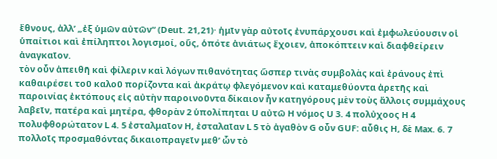ἔθνους, ἀλλ’ „ἐξ ὑμῶν αὐτῶν“ (Deut. 21,21)· ἡμῖν γὰρ αὐτοῖς ἐνυπάρχουσι καὶ ἐμφωλεύουσιν οἱ ὑπαίτιοι καὶ ἐπίληπτοι λογισμοί, οὕς, ὁπότε ἀνιάτως ἔχοιεν, ἀποκόπτειν καὶ διαφθείρειν ἀναγκαῖον.
τὸν οὖν ἀπειθῆ καὶ φίλεριν καὶ λόγων πιθανότητας ὥσπερ τινὰς συμβολὰς καὶ ἐράνους ἐπὶ καθαιρέσει τοῦ καλοῦ πορίζοντα καὶ ἀκράτῳ φλεγόμενον καὶ καταμεθύοντα ἀρετῆς καὶ παροινίας ἐκτόπους εἰς αὐτὴν παροινοῦντα δίκαιον ἦν κατηγόρους μὲν τοὺς ἄλλοις συμμάχους λαβεῖν, πατέρα καὶ μητέρα, φθορὰν 2 ὑπολίπηται U αὐτῶ Η νόμος U 3. 4 πολὐχοος Η 4 πολυφθορώτατον L 4. 5 ἐσταλμαῖον H, ἐσταλαῖαν L 5 τὸ ἀγαθὸν G οὖν GUF: αὖθις H, δὲ Max. 6. 7 πολλοῖς προσμαθόντας δικαιοπραγεῖν μεθ’ ὧν τὸ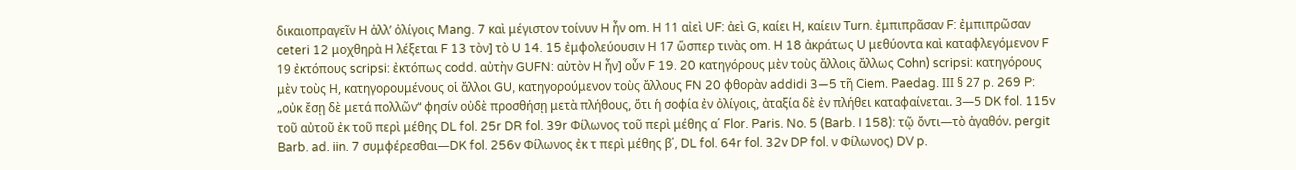δικαιοπραγεῖν H ἀλλ’ ὀλίγοις Mang. 7 καὶ μέγιστον τοίνυν H ἦν om. Η 11 αἰεὶ UF: ἀεὶ G, καίει Η, καίειν Turn. ἐμπιπρᾶσαν F: ἐμπιπρῶσαν ceteri 12 μοχθηρὰ Η λέξεται F 13 τὸν] τὸ U 14. 15 ἐμφολεύουσιν Η 17 ὥσπερ τινὰς om. H 18 ἀκράτως U μεθύοντα καὶ καταφλεγόμενον F 19 ἐκτόπους scripsi: ἐκτόπως codd. αὐτὴν GUFN: αὐτὸν H ἦν] οὖν F 19. 20 κατηγόρους μὲν τοὺς ἄλλοις ἄλλως Cohn) scripsi: κατηγόρους μὲν τοὺς Η, κατηγορουμένους οἱ ἄλλοι GU, κατηγορούμενον τοὺς ἄλλους FN 20 φθορὰν addidi 3—5 τῆ Ciem. Paedag. ΙΙΙ § 27 p. 269 P: „οὐκ ἔσῃ δὲ μετά πολλῶν“ φησίν οὐδὲ προσθήσῃ μετὰ πλήθους, ὅτι ἡ σοφία ἐν ὀλίγοις, ἀταξία δὲ ἐν πλήθει καταφαίνεται. 3—5 DK fol. 115v τοῦ αὐτοῦ ἐκ τοῦ περὶ μέθης DL fol. 25r DR fol. 39r Φίλωνος τοῦ περὶ μέθης α΄ Flor. Paris. No. 5 (Barb. I 158): τῷ ὄντι—τὸ ἀγαθόν. pergit Barb. ad. iin. 7 συμφέρεσθαι—DK fol. 256v Φίλωνος ἐκ τ περὶ μέθης β΄, DL fol. 64r fol. 32v DP fol. ν Φίλωνος) DV p.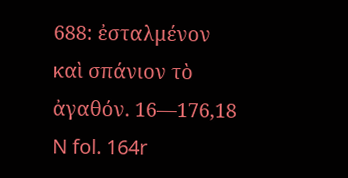688: ἐσταλμένον καὶ σπάνιον τὸ ἀγαθόν. 16—176,18 N fol. 164r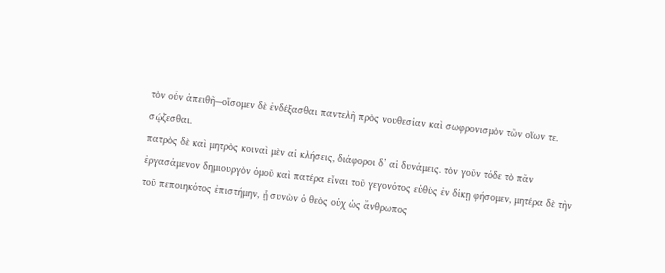τὸν οὖν ἀπειθῆ—οἴσομεν δὲ ἐνδέξασθαι παντελῆ πρὸς νουθεσίαν καὶ σωφρονισμὸν τῶν οἵων τε. σῴζεσθαι.
πατρὸς δὲ καὶ μητρὸς κοιναὶ μὲν αἱ κλήσεις, διάφοροι δ’ αἱ δυνάμεις. τὸν γοῦν τόδε τὸ πᾶν ἐργασάμενον δημιουργὸν ὁμοῦ καὶ πατέρα εἶναι τοῦ γεγονότος εὐθὺς ἐν δίκῃ φήσομεν, μητέρα δὲ τὴν τοῦ πεποιηκότος ἐπιστήμην, ᾗ συνὼν ὁ θεὸς οὐχ ὡς ἄνθρωπος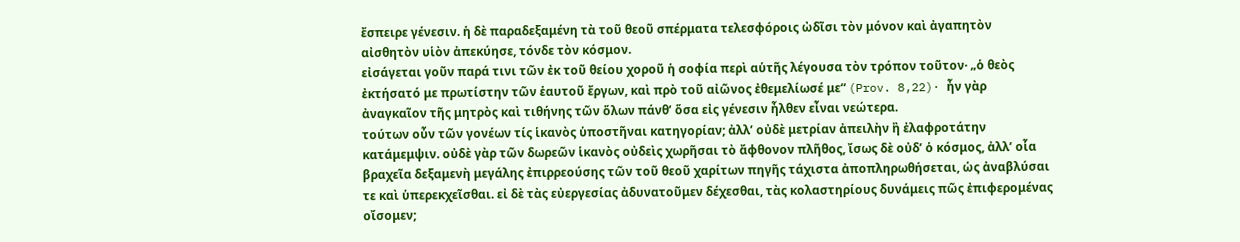ἔσπειρε γένεσιν. ἡ δὲ παραδεξαμένη τὰ τοῦ θεοῦ σπέρματα τελεσφόροις ὠδῖσι τὸν μόνον καὶ ἀγαπητὸν αἰσθητὸν υἱὸν ἀπεκύησε, τόνδε τὸν κόσμον.
εἰσάγεται γοῦν παρά τινι τῶν ἐκ τοῦ θείου χοροῦ ἡ σοφία περὶ αὑτῆς λέγουσα τὸν τρόπον τοῦτον· „ὁ θεὸς ἐκτήσατό με πρωτίστην τῶν ἑαυτοῦ ἔργων, καὶ πρὸ τοῦ αἰῶνος ἐθεμελίωσέ με“ (Prov. 8,22)· ἦν γὰρ ἀναγκαῖον τῆς μητρὸς καὶ τιθήνης τῶν ὅλων πάνθ’ ὅσα εἰς γένεσιν ἦλθεν εἶναι νεώτερα.
τούτων οὖν τῶν γονέων τίς ἱκανὸς ὑποστῆναι κατηγορίαν; ἀλλ’ οὐδὲ μετρίαν ἀπειλὴν ἢ ἐλαφροτάτην κατάμεμψιν. οὐδὲ γὰρ τῶν δωρεῶν ἱκανὸς οὐδεὶς χωρῆσαι τὸ ἄφθονον πλῆθος, ἴσως δὲ οὐδ’ ὁ κόσμος, ἀλλ’ οἷα βραχεῖα δεξαμενὴ μεγάλης ἐπιρρεούσης τῶν τοῦ θεοῦ χαρίτων πηγῆς τάχιστα ἀποπληρωθήσεται, ὡς ἀναβλύσαι τε καὶ ὑπερεκχεῖσθαι. εἰ δὲ τὰς εὐεργεσίας ἀδυνατοῦμεν δέχεσθαι, τὰς κολαστηρίους δυνάμεις πῶς ἐπιφερομένας οἴσομεν;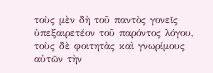τοὺς μὲν δὴ τοῦ παντὸς γονεῖς ὑπεξαιρετέον τοῦ παρόντος λόγου, τοὺς δὲ φοιτητὰς καὶ γνωρίμους αὐτῶν τὴν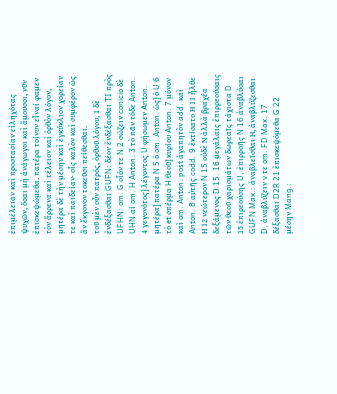ἐπιμέλειαν καὶ προστασίαν εἰληχότας ψυχῶν, ὅσαι μὴ ἀνάγωγοι καὶ ἄμουσοι, νῦν ἐπισκεψώμεθα. πατέρα τοίνυν εἶναί φαμεν τὸν ἄρρενα καὶ τέλειον καὶ ὀρθὸν λόγον, μητέρα δὲ τὴν μέσην καὶ ἐγκύκλιον χορείαν τε καὶ παιδείαν· οἷς καλὸν καὶ συμφέρον ὡς ἂν ἔκγονον τοκεῦσι πείθεσθαι.
τοῦ μὲν οὖν πατρός, ὀρθοῦ λόγου, 1 δὲ ἐνδέξασθαι GUFN: δέον ἐνδέξασθαι TI πρὸς UFHN: om. G οἷόν τε N 2 σώζειν conicio δὲ UHN αἱ om. H Anton. 3 τὸ πᾶν τόδε Anton. 4 γεγονότος] λέγοντος U φήσωμεν Anton. μητέρα] πατέρα N 5 ὁ om. Anton. ὡς] ὁ U 6 τὸ et σπέρμα H θεοῦ] κυρίου Anton. 7 μόνον καὶ om. Anton. post ἀγαπητὸν add. καὶ Anton. 8 αὐτῆς codd. 9 ἐκτίσατο Η 11 ἦλθε Η 12 νεώτερον N 15 οὐδὲ Ν ἀλλὰ βραχέα δεξάμενος D 15. 16 μεγάλαις ἐπιρρεούσαις τῶν θεοῦ χαρισμάτων δωρεαῖς τάχιστα D 15 ἐπιρεούσης U, ἐπιρροῆς N 16 ἀναβλύσαι GUFN Max.: ἀναβλεῖσθαι Η, ἀναβλύζεσθαι D, ἀναβλύζειν v τε om. FD Max. 17 δέξασθαι D2R 21 ἐπισκεψόμεθα G 22 μέσην Mang.: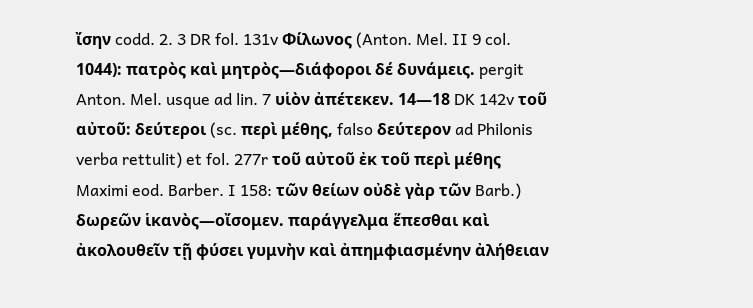ἴσην codd. 2. 3 DR fol. 131v Φίλωνος (Anton. Mel. II 9 col. 1044): πατρὸς καὶ μητρὸς—διάφοροι δέ δυνάμεις. pergit Anton. Mel. usque ad lin. 7 υἱὸν ἀπέτεκεν. 14—18 DK 142v τοῦ αὐτοῦ: δεύτεροι (sc. περὶ μέθης, falso δεύτερον ad Philonis verba rettulit) et fol. 277r τοῦ αὐτοῦ ἐκ τοῦ περὶ μέθης Maximi eod. Barber. I 158: τῶν θείων οὐδὲ γὰρ τῶν Barb.) δωρεῶν ἱκανὸς—οἴσομεν. παράγγελμα ἕπεσθαι καὶ ἀκολουθεῖν τῇ φύσει γυμνὴν καὶ ἀπημφιασμένην ἀλήθειαν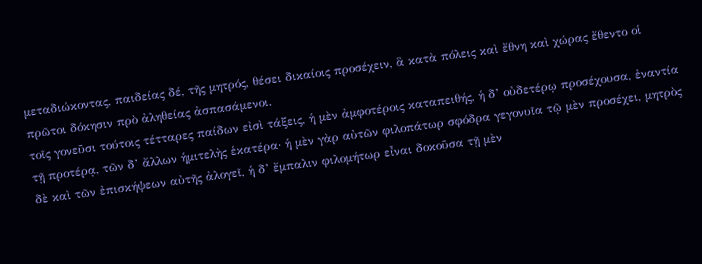μεταδιώκοντας, παιδείας δέ, τῆς μητρός, θέσει δικαίοις προσέχειν, ἃ κατὰ πόλεις καὶ ἔθνη καὶ χώρας ἔθεντο οἱ πρῶτοι δόκησιν πρὸ ἀληθείας ἀσπασάμενοι.
τοῖς γονεῦσι τούτοις τέτταρες παίδων εἰσὶ τάξεις, ἡ μὲν ἀμφοτέροις καταπειθής, ἡ δ’ οὐδετέρῳ προσέχουσα, ἐναντία τῇ προτέρᾳ, τῶν δ’ ἄλλων ἡμιτελὴς ἑκατέρα· ἡ μὲν γὰρ αὐτῶν φιλοπάτωρ σφόδρα γεγονυῖα τῷ μὲν προσέχει, μητρὸς δὲ καὶ τῶν ἐπισκήψεων αὐτῆς ἀλογεῖ, ἡ δ’ ἔμπαλιν φιλομήτωρ εἶναι δοκοῦσα τῇ μὲν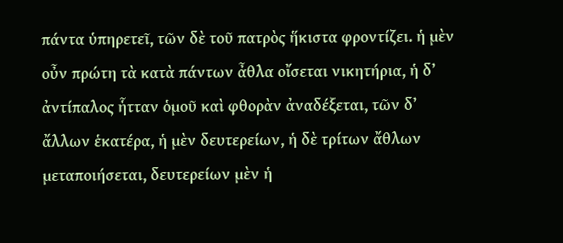πάντα ὑπηρετεῖ, τῶν δὲ τοῦ πατρὸς ἥκιστα φροντίζει. ἡ μὲν οὖν πρώτη τὰ κατὰ πάντων ἆθλα οἴσεται νικητήρια, ἡ δ’ ἀντίπαλος ἧτταν ὁμοῦ καὶ φθορὰν ἀναδέξεται, τῶν δ’ ἄλλων ἑκατέρα, ἡ μὲν δευτερείων, ἡ δὲ τρίτων ἄθλων μεταποιήσεται, δευτερείων μὲν ἡ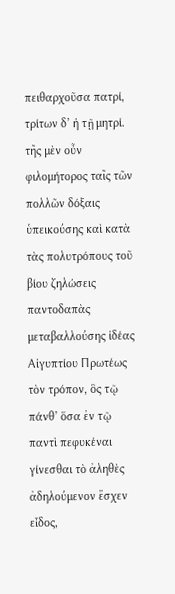πειθαρχοῦσα πατρί, τρίτων δ’ ἡ τῇ μητρί.
τῆς μὲν οὖν φιλομήτορος ταῖς τῶν πολλῶν δόξαις ὑπεικούσης καὶ κατὰ τὰς πολυτρόπους τοῦ βίου ζηλώσεις παντοδαπὰς μεταβαλλούσης ἰδέας Αἰγυπτίου Πρωτέως τὸν τρόπον, ὃς τῷ πάνθ’ ὅσα ἐν τῷ παντὶ πεφυκέναι γίνεσθαι τὸ ἀληθὲς ἀδηλούμενον ἔσχεν εἶδος,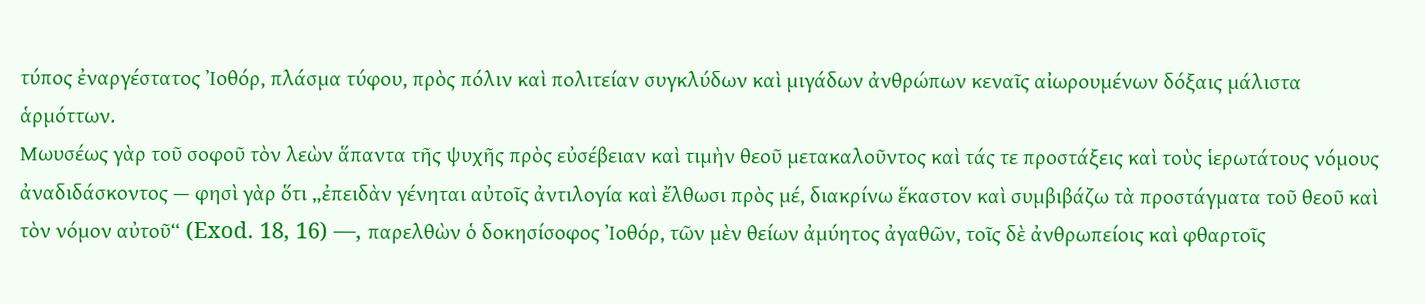τύπος ἐναργέστατος Ἰοθόρ, πλάσμα τύφου, πρὸς πόλιν καὶ πολιτείαν συγκλύδων καὶ μιγάδων ἀνθρώπων κεναῖς αἰωρουμένων δόξαις μάλιστα ἁρμόττων.
Μωυσέως γὰρ τοῦ σοφοῦ τὸν λεὼν ἅπαντα τῆς ψυχῆς πρὸς εὐσέβειαν καὶ τιμὴν θεοῦ μετακαλοῦντος καὶ τάς τε προστάξεις καὶ τοὺς ἱερωτάτους νόμους ἀναδιδάσκοντος — φησὶ γὰρ ὅτι „ἐπειδὰν γένηται αὐτοῖς ἀντιλογία καὶ ἔλθωσι πρὸς μέ, διακρίνω ἕκαστον καὶ συμβιβάζω τὰ προστάγματα τοῦ θεοῦ καὶ τὸν νόμον αὐτοῦ“ (Exod. 18, 16) —, παρελθὼν ὁ δοκησίσοφος Ἰοθόρ, τῶν μὲν θείων ἀμύητος ἀγαθῶν, τοῖς δὲ ἀνθρωπείοις καὶ φθαρτοῖς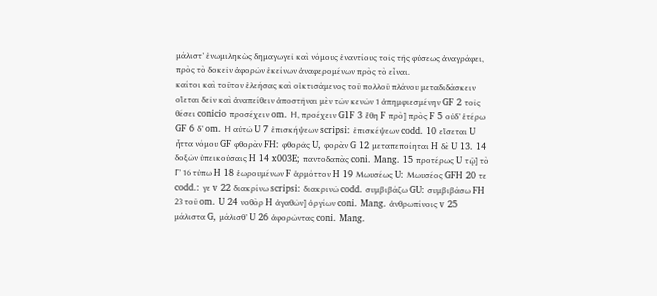μάλιστ’ ἐνωμιληκὼς δημαγωγεῖ καὶ νόμους ἐναντίους τοῖς τῆς φύσεως ἀναγράφει, πρὸς τὸ δοκεῖν ἀφορῶν ἐκείνων ἀναφερομένων πρὸς τὸ εἶναι.
καίτοι καὶ τοῦτον ἐλεήσας καὶ οἰκτισάμενος τοῦ πολλοῦ πλάνου μεταδιδάσκειν οἴεται δεῖν καὶ ἀναπείθειν ἀποστῆναι μὲν τῶν κενῶν 1 ἀπημφιεσμένην GF 2 τοῖς θέσει conicio προσέχειν om. Η, προέχειν G1F 3 ἔθη F πρὸ] πρὸς F 5 οὐδ’ ἑτέρω GF 6 δ’ om. Η αὐτῶ U 7 ἐπισκήψεων scripsi: ἐπισκέψεων codd. 10 εἴσεται U ἧττα νόμου GF φθορὰν FH: φθορᾶς U, φορὰν G 12 μεταπεποίηται H δὲ U 13. 14 δοξῶν ὑπεικούσαις H 14 x003E; παντοδαπὰς coni. Mang. 15 προτέρως U τῷ] τὸ Γ’ 16 τύπω H 18 ἑωρουμένων F ἁρμόττον H 19 Μωυσέως U: Μωυσέος GFH 20 τε codd.: γε v 22 διακρίνω scripsi: διακρινῶ codd. συμβιβάζω GU: συμβιβάσω FH 23 τοῦ om. U 24 νοθὸρ H ἀγαθῶν] ὀργίων coni. Mang. ἀνθρωπίνοις v 25 μάλιστα G, μάλισθ’ U 26 ἀφορῶντας coni. Mang.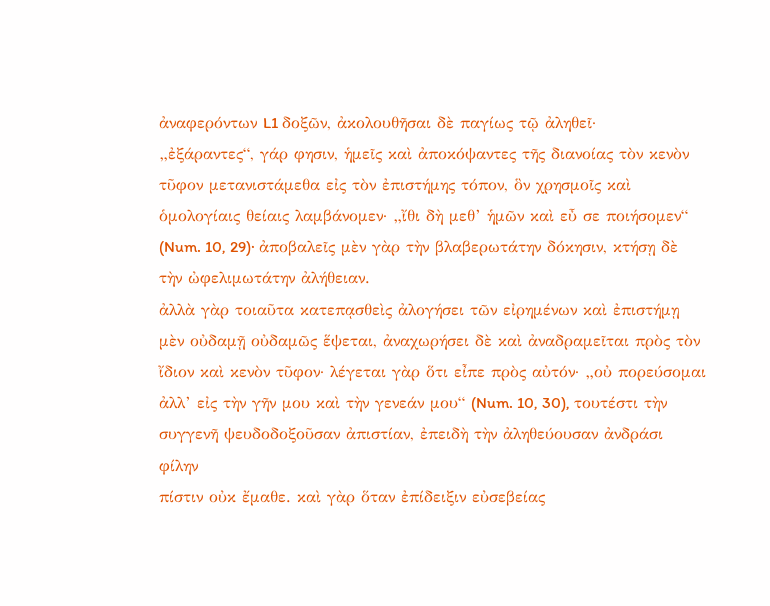ἀναφερόντων L1 δοξῶν, ἀκολουθῆσαι δὲ παγίως τῷ ἀληθεῖ·
„ἐξάραντες“, γάρ φησιν, ἡμεῖς καὶ ἀποκόψαντες τῆς διανοίας τὸν κενὸν τῦφον μετανιστάμεθα εἰς τὸν ἐπιστήμης τόπον, ὃν χρησμοῖς καὶ ὁμολογίαις θείαις λαμβάνομεν· „ἴθι δὴ μεθ’ ἡμῶν καὶ εὖ σε ποιήσομεν“ (Num. 10, 29)· ἀποβαλεῖς μὲν γὰρ τὴν βλαβερωτάτην δόκησιν, κτήσῃ δὲ τὴν ὠφελιμωτάτην ἀλήθειαν.
ἀλλὰ γὰρ τοιαῦτα κατεπᾳσθεὶς ἀλογήσει τῶν εἰρημένων καὶ ἐπιστήμῃ μὲν οὐδαμῇ οὐδαμῶς ἕψεται, ἀναχωρήσει δὲ καὶ ἀναδραμεῖται πρὸς τὸν ἴδιον καὶ κενὸν τῦφον· λέγεται γὰρ ὅτι εἶπε πρὸς αὐτόν· „οὐ πορεύσομαι ἀλλ’ εἰς τὴν γῆν μου καὶ τὴν γενεάν μου“ (Num. 10, 30), τουτέστι τὴν συγγενῆ ψευδοδοξοῦσαν ἀπιστίαν, ἐπειδὴ τὴν ἀληθεύουσαν ἀνδράσι φίλην
πίστιν οὐκ ἔμαθε. καὶ γὰρ ὅταν ἐπίδειξιν εὐσεβείας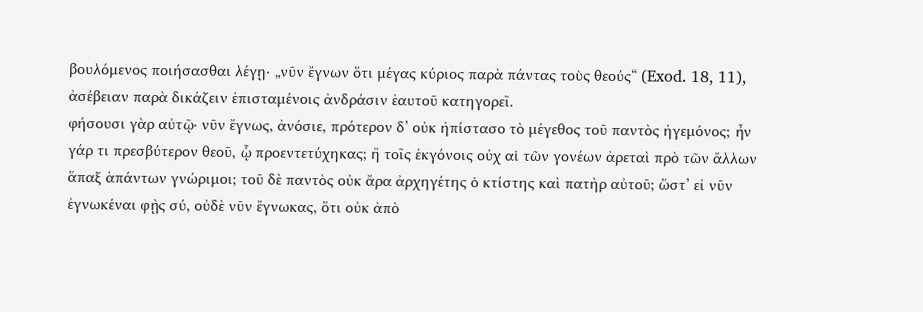βουλόμενος ποιήσασθαι λέγῃ· „νῦν ἔγνων ὅτι μέγας κύριος παρὰ πάντας τοὺς θεούς“ (Exod. 18, 11), ἀσέβειαν παρὰ δικάζειν ἐπισταμένοις ἀνδράσιν ἑαυτοῦ κατηγορεῖ.
φήσουσι γὰρ αὐτῷ· νῦν ἔγνως, ἀνόσιε, πρότερον δ’ οὐκ ἠπίστασο τὸ μέγεθος τοῦ παντὸς ἡγεμόνος; ἦν γάρ τι πρεσβύτερον θεοῦ, ᾧ προεντετύχηκας; ἢ τοῖς ἐκγόνοις οὐχ αἱ τῶν γονέων ἀρεταὶ πρὸ τῶν ἄλλων ἅπαξ ἁπάντων γνώριμοι; τοῦ δὲ παντὸς οὐκ ἄρα ἀρχηγέτης ὁ κτίστης καὶ πατὴρ αὐτοῦ; ὥστ’ εἰ νῦν ἐγνωκέναι φῂς σύ, οὐδὲ νῦν ἔγνωκας, ὅτι οὐκ ἀπὸ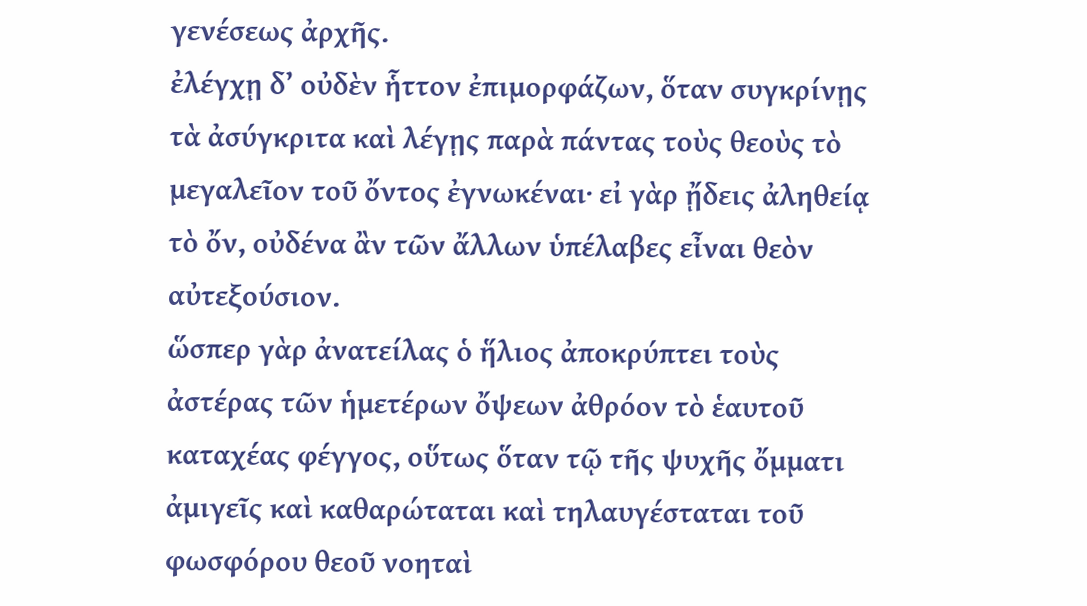γενέσεως ἀρχῆς.
ἐλέγχῃ δ’ οὐδὲν ἧττον ἐπιμορφάζων, ὅταν συγκρίνῃς τὰ ἀσύγκριτα καὶ λέγῃς παρὰ πάντας τοὺς θεοὺς τὸ μεγαλεῖον τοῦ ὄντος ἐγνωκέναι· εἰ γὰρ ᾔδεις ἀληθείᾳ τὸ ὄν, οὐδένα ἂν τῶν ἄλλων ὑπέλαβες εἶναι θεὸν αὐτεξούσιον.
ὥσπερ γὰρ ἀνατείλας ὁ ἥλιος ἀποκρύπτει τοὺς ἀστέρας τῶν ἡμετέρων ὄψεων ἀθρόον τὸ ἑαυτοῦ καταχέας φέγγος, οὕτως ὅταν τῷ τῆς ψυχῆς ὄμματι ἀμιγεῖς καὶ καθαρώταται καὶ τηλαυγέσταται τοῦ φωσφόρου θεοῦ νοηταὶ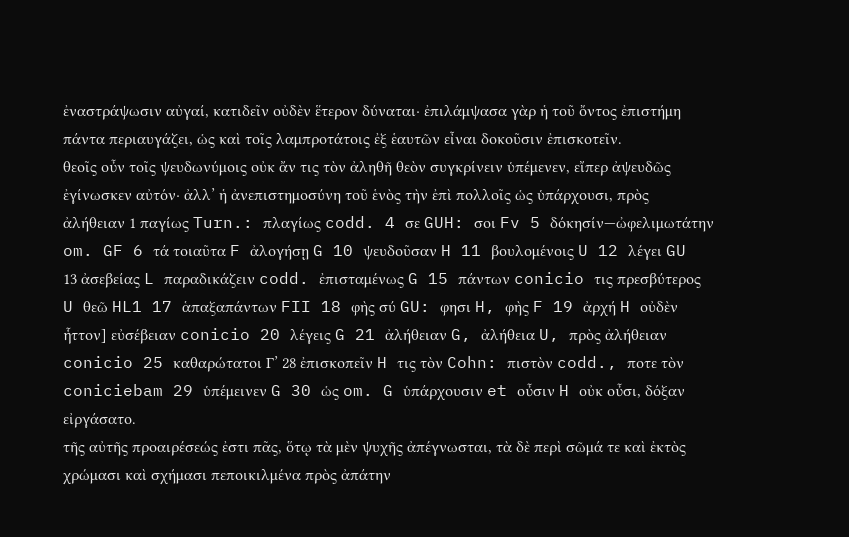ἐναστράψωσιν αὐγαί, κατιδεῖν οὐδὲν ἕτερον δύναται· ἐπιλάμψασα γὰρ ἡ τοῦ ὄντος ἐπιστήμη πάντα περιαυγάζει, ὡς καὶ τοῖς λαμπροτάτοις ἐξ ἑαυτῶν εἶναι δοκοῦσιν ἐπισκοτεῖν.
θεοῖς οὖν τοῖς ψευδωνύμοις οὐκ ἄν τις τὸν ἀληθῆ θεὸν συγκρίνειν ὑπέμενεν, εἴπερ ἀψευδῶς ἐγίνωσκεν αὐτόν· ἀλλ’ ἡ ἀνεπιστημοσύνη τοῦ ἑνὸς τὴν ἐπὶ πολλοῖς ὡς ὑπάρχουσι, πρὸς ἀλήθειαν 1 παγίως Turn.: πλαγίως codd. 4 σε GUH: σοι Fv 5 δόκησίν—ὠφελιμωτάτην om. GF 6 τά τοιαῦτα F ἀλογήσῃ G 10 ψευδοῦσαν H 11 βουλομένοις U 12 λέγει GU 13 ἀσεβείας L παραδικάζειν codd. ἐπισταμένως G 15 πάντων conicio τις πρεσβύτερος U θεῶ HL1 17 ἁπαξαπάντων FII 18 φὴς σύ GU: φησι H, φὴς F 19 ἀρχή H οὐδὲν ἧττον] εὐσέβειαν conicio 20 λέγεις G 21 ἀλήθειαν G, ἀλήθεια U, πρὸς ἀλήθειαν conicio 25 καθαρώτατοι Γ’ 28 ἐπισκοπεῖν H τις τὸν Cohn: πιστὸν codd., ποτε τὸν coniciebam 29 ὑπέμεινεν G 30 ὡς om. G ὑπάρχουσιν et οὖσιν H οὐκ οὖσι, δόξαν εἰργάσατο.
τῆς αὐτῆς προαιρέσεώς ἐστι πᾶς, ὅτῳ τὰ μὲν ψυχῆς ἀπέγνωσται, τὰ δὲ περὶ σῶμά τε καὶ ἐκτὸς χρώμασι καὶ σχήμασι πεποικιλμένα πρὸς ἀπάτην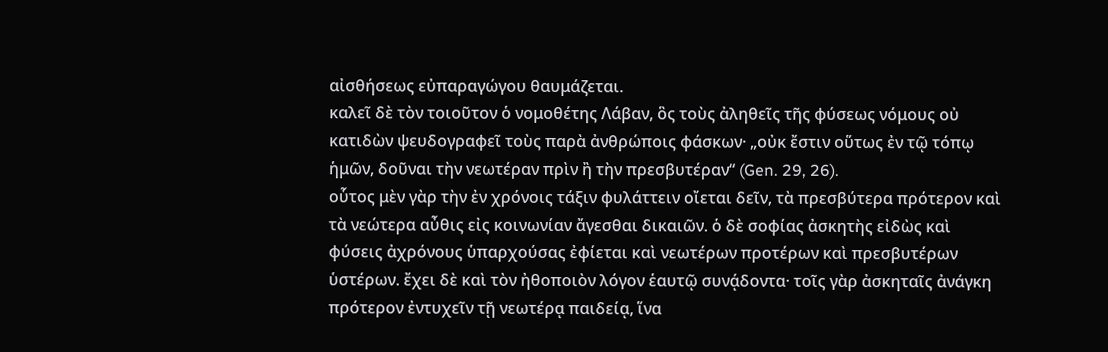αἰσθήσεως εὐπαραγώγου θαυμάζεται.
καλεῖ δὲ τὸν τοιοῦτον ὁ νομοθέτης Λάβαν, ὃς τοὺς ἀληθεῖς τῆς φύσεως νόμους οὐ κατιδὼν ψευδογραφεῖ τοὺς παρὰ ἀνθρώποις φάσκων· „οὐκ ἔστιν οὕτως ἐν τῷ τόπῳ ἡμῶν, δοῦναι τὴν νεωτέραν πρὶν ἢ τὴν πρεσβυτέραν“ (Gen. 29, 26).
οὗτος μὲν γὰρ τὴν ἐν χρόνοις τάξιν φυλάττειν οἴεται δεῖν, τὰ πρεσβύτερα πρότερον καὶ τὰ νεώτερα αὖθις εἰς κοινωνίαν ἄγεσθαι δικαιῶν. ὁ δὲ σοφίας ἀσκητὴς εἰδὼς καὶ φύσεις ἀχρόνους ὑπαρχούσας ἐφίεται καὶ νεωτέρων προτέρων καὶ πρεσβυτέρων ὑστέρων. ἔχει δὲ καὶ τὸν ἠθοποιὸν λόγον ἑαυτῷ συνᾴδοντα· τοῖς γὰρ ἀσκηταῖς ἀνάγκη πρότερον ἐντυχεῖν τῇ νεωτέρᾳ παιδείᾳ, ἵνα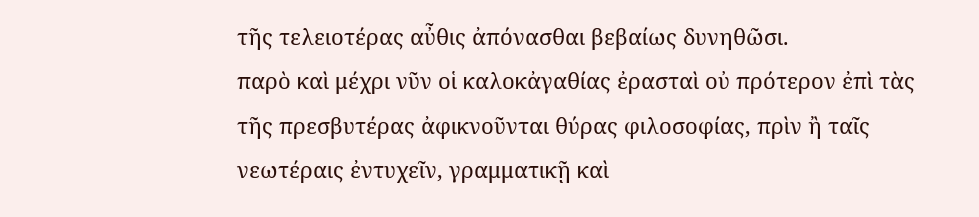τῆς τελειοτέρας αὖθις ἀπόνασθαι βεβαίως δυνηθῶσι.
παρὸ καὶ μέχρι νῦν οἱ καλοκἀγαθίας ἐρασταὶ οὐ πρότερον ἐπὶ τὰς τῆς πρεσβυτέρας ἀφικνοῦνται θύρας φιλοσοφίας, πρὶν ἢ ταῖς νεωτέραις ἐντυχεῖν, γραμματικῇ καὶ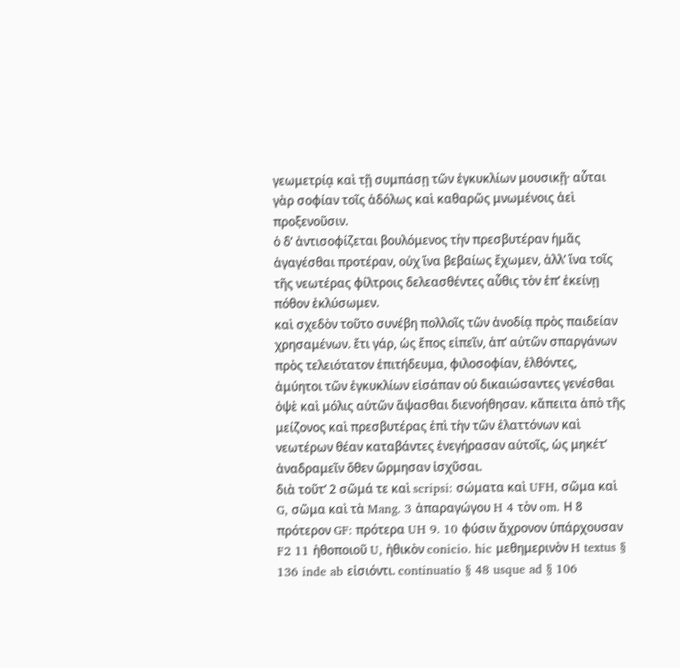γεωμετρίᾳ καὶ τῇ συμπάσῃ τῶν ἐγκυκλίων μουσικῇ· αὗται γὰρ σοφίαν τοῖς ἀδόλως καὶ καθαρῶς μνωμένοις ἀεὶ προξενοῦσιν.
ὁ δ’ ἀντισοφίζεται βουλόμενος τὴν πρεσβυτέραν ἡμᾶς ἀγαγέσθαι προτέραν, οὐχ ἵνα βεβαίως ἔχωμεν, ἀλλ’ ἵνα τοῖς τῆς νεωτέρας φίλτροις δελεασθέντες αὖθις τὸν ἐπ’ ἐκείνῃ πόθον ἐκλύσωμεν.
καὶ σχεδὸν τοῦτο συνέβη πολλοῖς τῶν ἀνοδίᾳ πρὸς παιδείαν χρησαμένων. ἔτι γάρ, ὡς ἔπος εἰπεῖν, ἀπ’ αὐτῶν σπαργάνων πρὸς τελειότατον ἐπιτήδευμα, φιλοσοφίαν, ἐλθόντες, ἀμύητοι τῶν ἐγκυκλίων εἰσάπαν οὐ δικαιώσαντες γενέσθαι ὀψὲ καὶ μόλις αὐτῶν ἅψασθαι διενοήθησαν. κἄπειτα ἀπὸ τῆς μείζονος καὶ πρεσβυτέρας ἐπὶ τὴν τῶν ἐλαττόνων καὶ νεωτέρων θέαν καταβάντες ἐνεγήρασαν αὐτοῖς, ὡς μηκέτ’ ἀναδραμεῖν ὅθεν ὥρμησαν ἰσχῦσαι.
διὰ τοῦτ’ 2 σῶμά τε καὶ scripsi: σώματα καὶ UFH, σῶμα καὶ G, σῶμα καὶ τὰ Mang. 3 ἀπαραγώγου H 4 τὸν om. Η 8 πρότερον GF: πρότερα UH 9. 10 φύσιν ἄχρονον ὑπάρχουσαν F2 11 ἠθοποιοῦ U, ἠθικὸν conicio. hic μεθημερινὸν H textus § 136 inde ab εἰσιόντι. continuatio § 48 usque ad § 106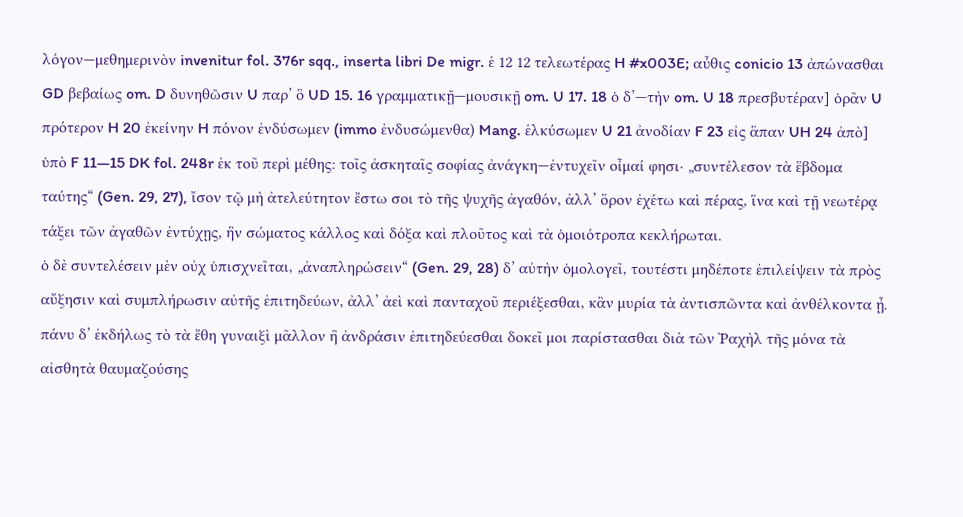λόγον—μεθημερινὸν invenitur fol. 376r sqq., inserta libri De migr. ἑ 12 12 τελεωτέρας H #x003E; αὖθις conicio 13 ἀπώνασθαι GD βεβαίως om. D δυνηθῶσιν U παρ’ ὃ UD 15. 16 γραμματικῇ—μουσικῇ om. U 17. 18 ὁ δ’—τὴν om. U 18 πρεσβυτέραν] ὁρᾶν U πρότερον H 20 ἐκείνην H πόνον ἐνδύσωμεν (immo ἐνδυσώμενθα) Mang. ἑλκύσωμεν U 21 ἀνοδίαν F 23 εἰς ἅπαν UH 24 ἀπὸ] ὑπὸ F 11—15 DK fol. 248r ἐκ τοῦ περὶ μέθης: τοῖς ἀσκηταῖς σοφίας ἀνάγκη—ἐντυχεῖν οἶμαί φησι· „συντέλεσον τὰ ἕβδομα ταύτης“ (Gen. 29, 27), ἴσον τῷ μὴ ἀτελεύτητον ἔστω σοι τὸ τῆς ψυχῆς ἀγαθόν, ἀλλ’ ὅρον ἐχέτω καὶ πέρας, ἵνα καὶ τῇ νεωτέρᾳ τάξει τῶν ἀγαθῶν ἐντύχῃς, ἣν σώματος κάλλος καὶ δόξα καὶ πλοῦτος καὶ τὰ ὁμοιότροπα κεκλήρωται.
ὁ δὲ συντελέσειν μὲν οὐχ ὑπισχνεῖται, „ἀναπληρώσειν“ (Gen. 29, 28) δ’ αὐτὴν ὁμολογεῖ, τουτέστι μηδέποτε ἐπιλείψειν τὰ πρὸς αὔξησιν καὶ συμπλήρωσιν αὐτῆς ἐπιτηδεύων, ἀλλ’ ἀεὶ καὶ πανταχοῦ περιέξεσθαι, κἂν μυρία τὰ ἀντισπῶντα καὶ ἀνθέλκοντα ᾖ.
πάνυ δ’ ἐκδήλως τὸ τὰ ἔθη γυναιξὶ μᾶλλον ἢ ἀνδράσιν ἐπιτηδεύεσθαι δοκεῖ μοι παρίστασθαι διὰ τῶν Ῥαχὴλ τῆς μόνα τὰ αἰσθητὰ θαυμαζούσης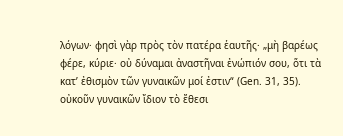λόγων· φησὶ γὰρ πρὸς τὸν πατέρα ἑαυτῆς· „μὴ βαρέως φέρε, κύριε· οὐ δύναμαι ἀναστῆναι ἐνώπιόν σου, ὅτι τὰ κατ’ ἐθισμὸν τῶν γυναικῶν μοί ἐστιν“ (Gen. 31, 35).
οὐκοῦν γυναικῶν ἴδιον τὸ ἔθεσι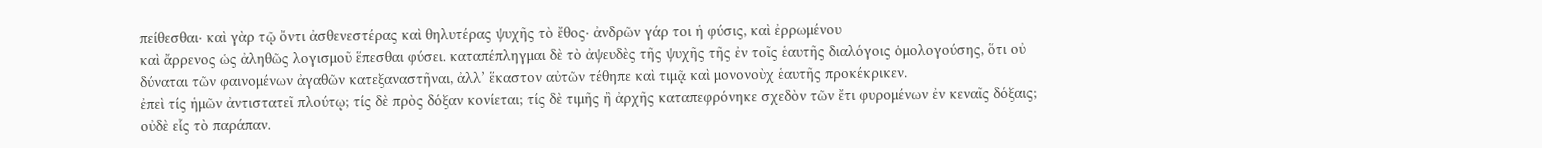πείθεσθαι· καὶ γὰρ τῷ ὄντι ἀσθενεστέρας καὶ θηλυτέρας ψυχῆς τὸ ἔθος· ἀνδρῶν γάρ τοι ἡ φύσις, καὶ ἐρρωμένου
καὶ ἄρρενος ὡς ἀληθῶς λογισμοῦ ἕπεσθαι φύσει. καταπέπληγμαι δὲ τὸ ἀψευδὲς τῆς ψυχῆς τῆς ἐν τοῖς ἑαυτῆς διαλόγοις ὁμολογούσης, ὅτι οὐ δύναται τῶν φαινομένων ἀγαθῶν κατεξαναστῆναι, ἀλλ’ ἕκαστον αὐτῶν τέθηπε καὶ τιμᾷ καὶ μονονοὺχ ἑαυτῆς προκέκρικεν.
ἐπεὶ τίς ἡμῶν ἀντιστατεῖ πλούτῳ; τίς δὲ πρὸς δόξαν κονίεται; τίς δὲ τιμῆς ἢ ἀρχῆς καταπεφρόνηκε σχεδὸν τῶν ἔτι φυρομένων ἐν κεναῖς δόξαις; οὐδὲ εἷς τὸ παράπαν.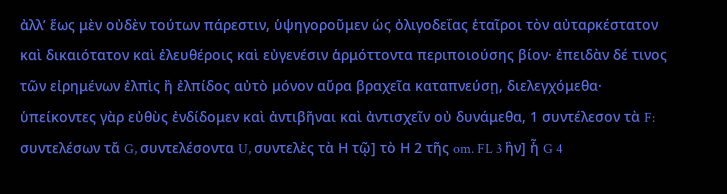ἀλλ’ ἕως μὲν οὐδὲν τούτων πάρεστιν, ὑψηγοροῦμεν ὡς ὀλιγοδεΐας ἑταῖροι τὸν αὐταρκέστατον καὶ δικαιότατον καὶ ἐλευθέροις καὶ εὐγενέσιν ἁρμόττοντα περιποιούσης βίον· ἐπειδὰν δέ τινος τῶν εἰρημένων ἐλπὶς ἢ ἐλπίδος αὐτὸ μόνον αὔρα βραχεῖα καταπνεύσῃ, διελεγχόμεθα· ὑπείκοντες γὰρ εὐθὺς ἐνδίδομεν καὶ ἀντιβῆναι καὶ ἀντισχεῖν οὐ δυνάμεθα, 1 συντέλεσον τὰ F: συντελέσων τἄ G, συντελέσοντα U, συντελὲς τὰ Η τῷ] τὸ Η 2 τῆς om. FL 3 ἣν] ἧ G 4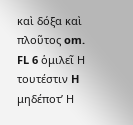καὶ δόξα καὶ πλοῦτος om. FL 6 ὁμιλεῖ Η τουτέστιν H μηδέποτ’ Η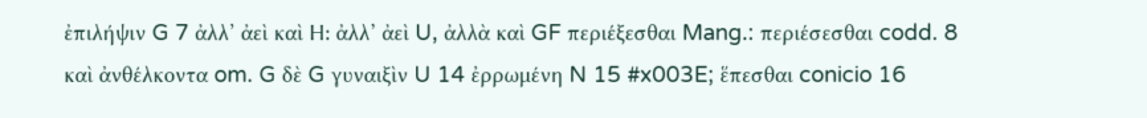ἐπιλήψιν G 7 ἀλλ’ ἀεὶ καὶ Η: ἀλλ’ ἀεὶ U, ἀλλὰ καὶ GF περιέξεσθαι Mang.: περιέσεσθαι codd. 8 καὶ ἀνθέλκοντα om. G δὲ G γυναιξὶν U 14 ἐρρωμένη N 15 #x003E; ἕπεσθαι conicio 16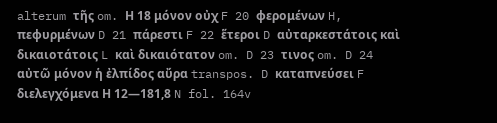alterum τῆς om. Η 18 μόνον οὐχ F 20 φερομένων H, πεφυρμένων D 21 πάρεστι F 22 ἕτεροι D αὐταρκεστάτοις καὶ δικαιοτάτοις L καὶ δικαιότατον om. D 23 τινος om. D 24 αὐτῶ μόνον ἡ ἐλπίδος αὔρα transpos. D καταπνεύσει F διελεγχόμενα Η 12—181,8 N fol. 164v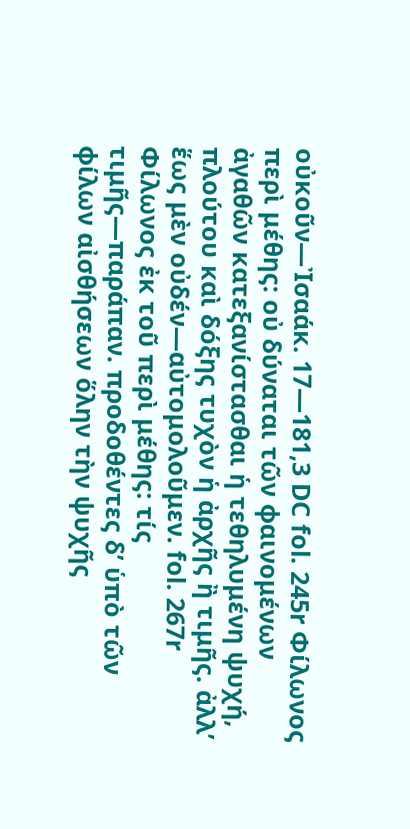οὐκοῦν—Ἰσαάκ. 17—181,3 DC fol. 245r Φίλωνος περὶ μέθης: οὐ δύναται τῶν φαινομένων ἀγαθῶν κατεξανίστασθαι ἡ τεθηλυμένη ψυχή, πλούτου καὶ δόξης τυχὸν ἡ ἀρχῆς ἢ τιμῆς. ἀλλ’ ἕως μὲν οὐδέν—αὐτομολοῦμεν. fol. 267r Φίλωνος ἐκ τοῦ περὶ μέθης: τίς τιμῆς—παράπαν. προδοθέντες δ’ ὑπὸ τῶν φίλων αἰσθήσεων ὅλην τὴν ψυχῆς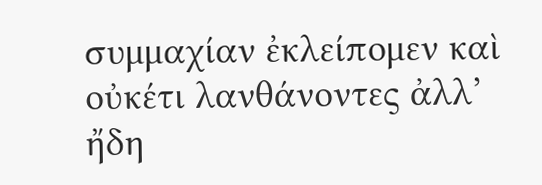συμμαχίαν ἐκλείπομεν καὶ οὐκέτι λανθάνοντες ἀλλ’ ἤδη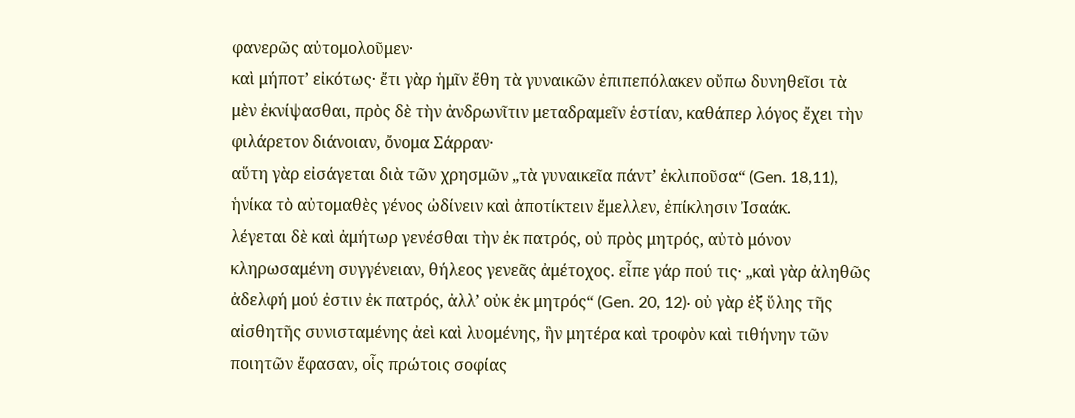φανερῶς αὐτομολοῦμεν·
καὶ μήποτ’ εἰκότως· ἔτι γὰρ ἡμῖν ἔθη τὰ γυναικῶν ἐπιπεπόλακεν οὔπω δυνηθεῖσι τὰ μὲν ἐκνίψασθαι, πρὸς δὲ τὴν ἀνδρωνῖτιν μεταδραμεῖν ἑστίαν, καθάπερ λόγος ἔχει τὴν φιλάρετον διάνοιαν, ὄνομα Σάρραν·
αὕτη γὰρ εἰσάγεται διὰ τῶν χρησμῶν „τὰ γυναικεῖα πάντ’ ἐκλιποῦσα“ (Gen. 18,11), ἡνίκα τὸ αὐτομαθὲς γένος ὠδίνειν καὶ ἀποτίκτειν ἔμελλεν, ἐπίκλησιν Ἰσαάκ.
λέγεται δὲ καὶ ἀμήτωρ γενέσθαι τὴν ἐκ πατρός, οὐ πρὸς μητρός, αὐτὸ μόνον κληρωσαμένη συγγένειαν, θήλεος γενεᾶς ἀμέτοχος. εἶπε γάρ πού τις· „καὶ γὰρ ἀληθῶς ἀδελφή μού ἐστιν ἐκ πατρός, ἀλλ’ οὐκ ἐκ μητρός“ (Gen. 20, 12)· οὐ γὰρ ἐξ ὕλης τῆς αἰσθητῆς συνισταμένης ἀεὶ καὶ λυομένης, ἣν μητέρα καὶ τροφὸν καὶ τιθήνην τῶν ποιητῶν ἔφασαν, οἷς πρώτοις σοφίας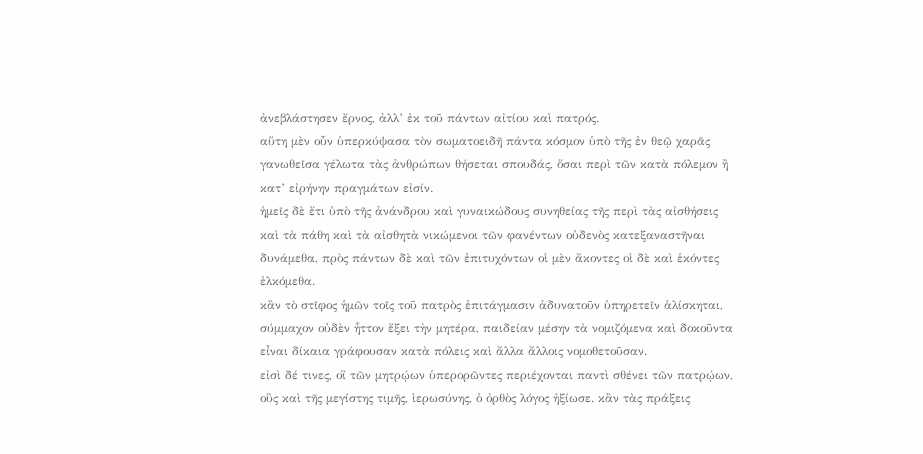ἀνεβλάστησεν ἔρνος, ἀλλ’ ἐκ τοῦ πάντων αἰτίου καὶ πατρός.
αὕτη μὲν οὖν ὑπερκύψασα τὸν σωματοειδῆ πάντα κόσμον ὑπὸ τῆς ἐν θεῷ χαρᾶς γανωθεῖσα γέλωτα τὰς ἀνθρώπων θήσεται σπουδάς, ὅσαι περὶ τῶν κατὰ πόλεμον ἢ κατ’ εἰρήνην πραγμάτων εἰσίν.
ἡμεῖς δὲ ἔτι ὑπὸ τῆς ἀνάνδρου καὶ γυναικώδους συνηθείας τῆς περὶ τὰς αἰσθήσεις καὶ τὰ πάθη καὶ τὰ αἰσθητὰ νικώμενοι τῶν φανέντων οὐδενὸς κατεξαναστῆναι δυνάμεθα, πρὸς πάντων δὲ καὶ τῶν ἐπιτυχόντων οἱ μὲν ἄκοντες οἱ δὲ καὶ ἑκόντες ἑλκόμεθα.
κἂν τὸ στῖφος ἡμῶν τοῖς τοῦ πατρὸς ἐπιτάγμασιν ἀδυνατοῦν ὑπηρετεῖν ἁλίσκηται, σύμμαχον οὐδὲν ἧττον ἕξει τὴν μητέρα, παιδείαν μέσην τὰ νομιζόμενα καὶ δοκοῦντα εἶναι δίκαια γράφουσαν κατὰ πόλεις καὶ ἄλλα ἄλλοις νομοθετοῦσαν.
εἰσὶ δέ τινες, οἳ τῶν μητρῴων ὑπερορῶντες περιέχονται παντὶ σθένει τῶν πατρῴων, οὓς καὶ τῆς μεγίστης τιμῆς, ἱερωσύνης, ὁ ὀρθὸς λόγος ἠξίωσε. κἂν τὰς πράξεις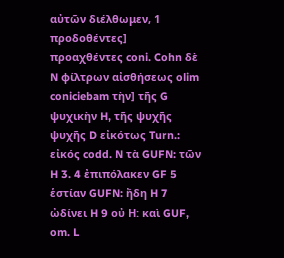αὐτῶν διέλθωμεν, 1 προδοθέντες] προαχθέντες coni. Cohn δὲ N φίλτρων αἰσθήσεως olim coniciebam τὴν] τῆς G ψυχικὴν H, τῆς ψυχῆς ψυχῆς D εἰκότως Turn.: εἰκός codd. N τὰ GUFN: τῶν H 3. 4 ἐπιπόλακεν GF 5 ἑστίαν GUFN: ἤδη H 7 ὠδίνει H 9 οὐ Η: καὶ GUF, om. L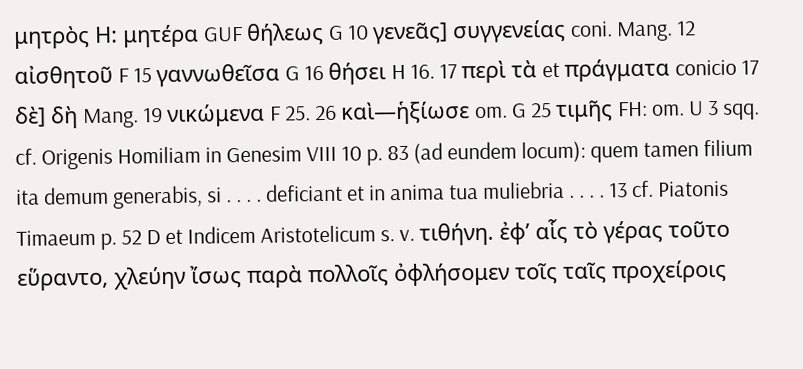μητρὸς Η: μητέρα GUF θήλεως G 10 γενεᾶς] συγγενείας coni. Mang. 12 αἰσθητοῦ F 15 γαννωθεῖσα G 16 θήσει H 16. 17 περὶ τὰ et πράγματα conicio 17 δὲ] δὴ Mang. 19 νικώμενα F 25. 26 καὶ—ἡξίωσε om. G 25 τιμῆς FH: om. U 3 sqq. cf. Origenis Homiliam in Genesim VIII 10 p. 83 (ad eundem locum): quem tamen filium ita demum generabis, si . . . . deficiant et in anima tua muliebria . . . . 13 cf. Piatonis Timaeum p. 52 D et Indicem Aristotelicum s. v. τιθήνη. ἐφ’ αἷς τὸ γέρας τοῦτο εὕραντο, χλεύην ἴσως παρὰ πολλοῖς ὀφλήσομεν τοῖς ταῖς προχείροις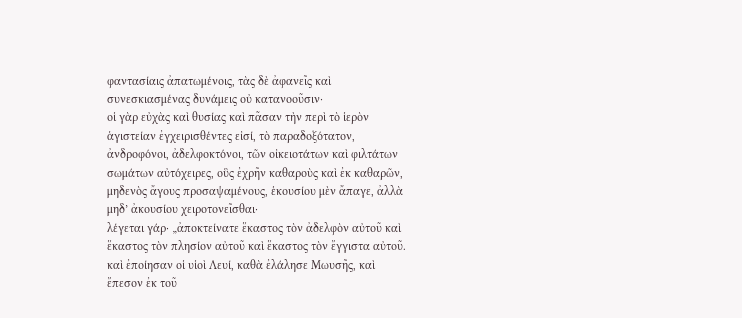φαντασίαις ἀπατωμένοις, τὰς δὲ ἀφανεῖς καὶ συνεσκιασμένας δυνάμεις οὐ κατανοοῦσιν·
οἱ γὰρ εὐχὰς καὶ θυσίας καὶ πᾶσαν τὴν περὶ τὸ ἱερὸν ἁγιστείαν ἐγχειρισθέντες εἰσί, τὸ παραδοξότατον, ἀνδροφόνοι, ἀδελφοκτόνοι, τῶν οἰκειοτάτων καὶ φιλτάτων σωμάτων αὐτόχειρες, οὓς ἐχρῆν καθαροὺς καὶ ἐκ καθαρῶν, μηδενὸς ἄγους προσαψαμένους, ἑκουσίου μὲν ἄπαγε, ἀλλὰ μηδ’ ἀκουσίου χειροτονεῖσθαι·
λέγεται γάρ· „ἀποκτείνατε ἕκαστος τὸν ἀδελφὸν αὐτοῦ καὶ ἕκαστος τὸν πλησίον αὐτοῦ καὶ ἕκαστος τὸν ἔγγιστα αὐτοῦ. καὶ ἐποίησαν οἱ υἱοὶ Λευί, καθὰ ἐλάλησε Μωυσῆς, καὶ ἔπεσον ἐκ τοῦ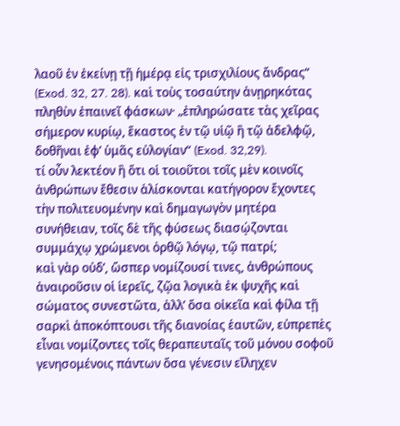λαοῦ ἐν ἐκείνῃ τῇ ἡμέρᾳ εἰς τρισχιλίους ἄνδρας“ (Exod. 32, 27. 28). καὶ τοὺς τοσαύτην ἀνῃρηκότας πληθὺν ἐπαινεῖ φάσκων· „ἐπληρώσατε τὰς χεῖρας σήμερον κυρίῳ, ἕκαστος ἐν τῷ υἱῷ ἢ τῷ ἀδελφῷ, δοθῆναι ἐφ’ ὑμᾶς εὐλογίαν“ (Exod. 32,29).
τί οὖν λεκτέον ἢ ὅτι οἱ τοιοῦτοι τοῖς μὲν κοινοῖς ἀνθρώπων ἔθεσιν ἁλίσκονται κατήγορον ἔχοντες τὴν πολιτευομένην καὶ δημαγωγὸν μητέρα συνήθειαν, τοῖς δὲ τῆς φύσεως διασῴζονται συμμάχῳ χρώμενοι ὀρθῷ λόγῳ, τῷ πατρί;
καὶ γὰρ οὐδ’, ὥσπερ νομίζουσί τινες, ἀνθρώπους ἀναιροῦσιν οἱ ἱερεῖς, ζῷα λογικὰ ἐκ ψυχῆς καὶ σώματος συνεστῶτα, ἀλλ’ ὅσα οἰκεῖα καὶ φίλα τῇ σαρκὶ ἀποκόπτουσι τῆς διανοίας ἑαυτῶν, εὐπρεπὲς εἶναι νομίζοντες τοῖς θεραπευταῖς τοῦ μόνου σοφοῦ γενησομένοις πάντων ὅσα γένεσιν εἴληχεν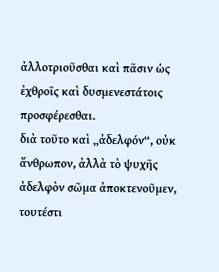ἀλλοτριοῦσθαι καὶ πᾶσιν ὡς ἐχθροῖς καὶ δυσμενεστάτοις προσφέρεσθαι.
διὰ τοῦτο καὶ „ἀδελφόν“, οὐκ ἄνθρωπον, ἀλλὰ τὸ ψυχῆς ἀδελφὸν σῶμα ἀποκτενοῦμεν, τουτέστι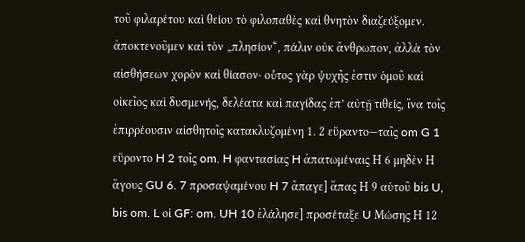τοῦ φιλαρέτου καὶ θείου τὸ φιλοπαθὲς καὶ θνητὸν διαζεύξομεν. ἀποκτενοῦμεν καὶ τὸν „πλησίον“, πάλιν οὐκ ἄνθρωπον, ἀλλὰ τὸν αἰσθήσεων χορὸν καὶ θίασον· οὗτος γὰρ ψυχῆς ἐστιν ὁμοῦ καὶ οἰκεῖος καὶ δυσμενής, δελέατα καὶ παγίδας ἐπ’ αὐτῇ τιθείς, ἵνα τοῖς ἐπιρρέουσιν αἰσθητοῖς κατακλυζομένη 1. 2 εὕραντο—ταῖς om G 1 εὕροντο H 2 τοῖς om. H φαντασίας H ἀπατωμέναις Η 6 μηδὲν Η ἅγους GU 6. 7 προσαψαμένου H 7 ἄπαγε] ἅπας Η 9 αὑτοῦ bis U, bis om. L οἱ GF: om. UH 10 ἐλάλησε] προσέταξε U Μώσης Η 12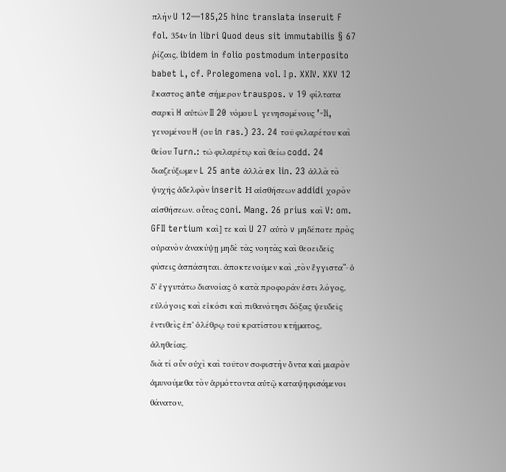πλὴν U 12—185,25 hinc translata inseruit F fol. 354ν in libri Quod deus sit immutabilis § 67 ῥίζαις, ibidem in folio postmodum interposito babet L, cf. Prolegomena vol. I p. XXIV. XXV 12 ἕκαστος ante σήμερον trauspos. v 19 φίλτατα σαρκὶ H αὐτῶν II 20 νόμου L γενησομένους ’-Ii, γενομένου H (ου in ras.) 23. 24 τοῦ φιλαρέτου καὶ θείου Turn.: τῶ φιλαρέτῳ καὶ θείω codd. 24 διαζεύξωμεν L 25 ante ἀλλὰ ex lin. 23 ἀλλὰ τὸ ψυχῆς ἀδελφὸν inserit Η αἰσθήσεων addidi χορὸν αἰσθήσεων. οὗτος coni. Mang. 26 prius καὶ V: om. GFII tertium καὶ] τε καὶ U 27 αὐτὸ v μηδέποτε πρὸς οὐρανὸν ἀνακύψῃ μηδὲ τὰς νοητὰς καὶ θεοειδεῖς φύσεις ἀσπάσηται. ἀποκτενοῦμεν καὶ „τὸν ἔγγιστα“· ὁ δ’ ἐγγυτάτω διανοίας ὁ κατὰ προφοράν ἐστι λόγος, εὐλόγοις καὶ εἰκόσι καὶ πιθανότησι δόξας ψευδεῖς ἐντιθεὶς ἐπ’ ὀλέθρῳ τοῦ κρατίστου κτήματος, ἀληθείας.
διὰ τί οὖν οὐχὶ καὶ τοῦτον σοφιστὴν ὄντα καὶ μιαρὸν ἀμυνούμεθα τὸν ἁρμόττοντα αὐτῷ καταψηφισάμενοι θάνατον,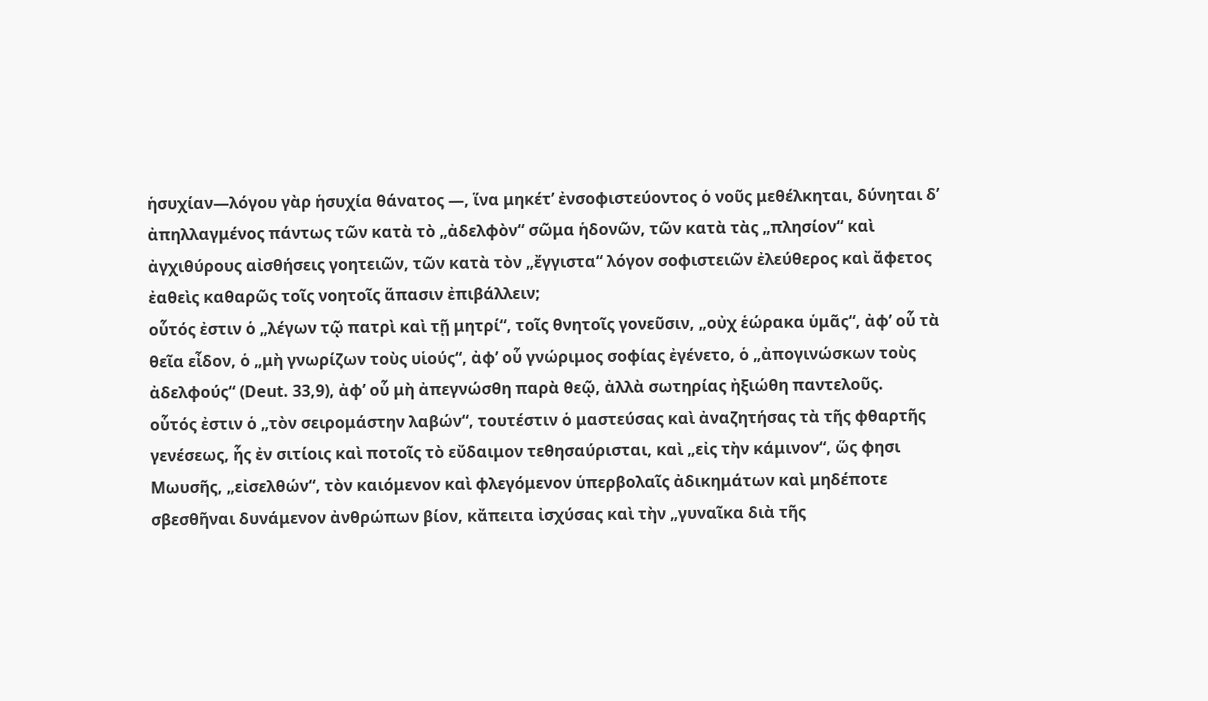ἡσυχίαν—λόγου γὰρ ἡσυχία θάνατος —, ἵνα μηκέτ’ ἐνσοφιστεύοντος ὁ νοῦς μεθέλκηται, δύνηται δ’ ἀπηλλαγμένος πάντως τῶν κατὰ τὸ „ἀδελφὸν“ σῶμα ἡδονῶν, τῶν κατὰ τὰς „πλησίον“ καὶ ἀγχιθύρους αἰσθήσεις γοητειῶν, τῶν κατὰ τὸν „ἔγγιστα“ λόγον σοφιστειῶν ἐλεύθερος καὶ ἄφετος ἐαθεὶς καθαρῶς τοῖς νοητοῖς ἅπασιν ἐπιβάλλειν;
οὗτός ἐστιν ὁ „λέγων τῷ πατρὶ καὶ τῇ μητρί“, τοῖς θνητοῖς γονεῦσιν, „οὐχ ἑώρακα ὑμᾶς“, ἀφ’ οὗ τὰ θεῖα εἶδον, ὁ „μὴ γνωρίζων τοὺς υἱούς“, ἀφ’ οὗ γνώριμος σοφίας ἐγένετο, ὁ „ἀπογινώσκων τοὺς ἀδελφούς“ (Deut. 33,9), ἀφ’ οὗ μὴ ἀπεγνώσθη παρὰ θεῷ, ἀλλὰ σωτηρίας ἠξιώθη παντελοῦς.
οὗτός ἐστιν ὁ „τὸν σειρομάστην λαβών“, τουτέστιν ὁ μαστεύσας καὶ ἀναζητήσας τὰ τῆς φθαρτῆς γενέσεως, ἧς ἐν σιτίοις καὶ ποτοῖς τὸ εὔδαιμον τεθησαύρισται, καὶ „εἰς τὴν κάμινον“, ὥς φησι Μωυσῆς, „εἰσελθών“, τὸν καιόμενον καὶ φλεγόμενον ὑπερβολαῖς ἀδικημάτων καὶ μηδέποτε σβεσθῆναι δυνάμενον ἀνθρώπων βίον, κἄπειτα ἰσχύσας καὶ τὴν „γυναῖκα διὰ τῆς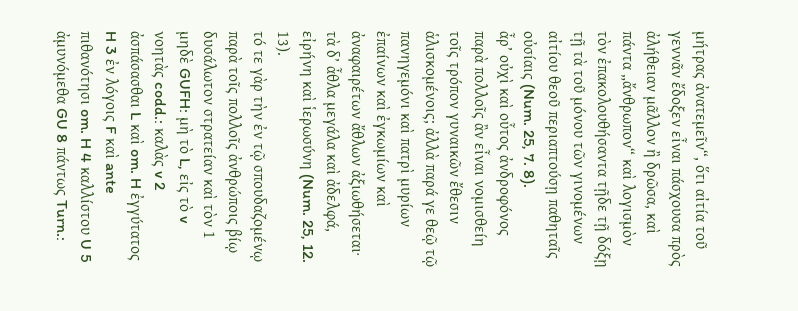μήτρας ἀνατεμεῖν“, ὅτι αἰτία τοῦ γεννᾶν ἔδοξεν εἶναι πάσχουσα πρὸς ἀλήθειαν μᾶλλον ἢ δρῶσα, καὶ πάντα „ἄνθρωπον“ καὶ λογισμὸν τὸν ἐπακολουθήσαντα τῇδε τῇ δόξῃ τῇ τὰ τοῦ μόνου τῶν γινομένων αἰτίου θεοῦ περιαπτούσῃ παθηταῖς οὐσίαις (Num. 25, 7. 8).
ἆρ’ οὐχὶ καὶ οὗτος ἀνδροφόνος παρὰ πολλοῖς ἂν εἶναι νομισθείη τοῖς τρόπον γυναικῶν ἔθεσιν ἁλισκομένοις; ἀλλὰ παρά γε θεῷ τῷ πανηγεμόνι καὶ πατρὶ μυρίων ἐπαίνων καὶ ἐγκωμίων καὶ ἀναφαιρέτων ἄθλων ἀξιωθήσεται· τὰ δ’ ἆθλα μεγάλα καὶ ἀδελφά, εἰρήνη καὶ ἱερωσύνη (Num. 25, 12. 13).
τό τε γὰρ τὴν ἐν τῷ σπουδαζομένῳ παρὰ τοῖς πολλοῖς ἀνθρώποις βίῳ δυσάλωτον στρατείαν καὶ τὸν 1 μηδὲ GUFH: μὴ τὸ L, εἰς τὸ v νοητὰς codd.: καλὰς v 2 ἀσπάσασθαι L καὶ om. H ἐγγύτατος H 3 ἐν λόγοις F καὶ ante πιθανότησι om. H 4 καλλίστου U 5 ἀμυνόμεθα GU 8 πάντως Turn.: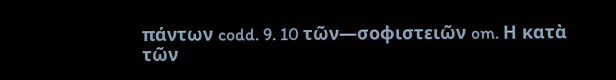πάντων codd. 9. 10 τῶν—σοφιστειῶν om. Η κατὰ τῶν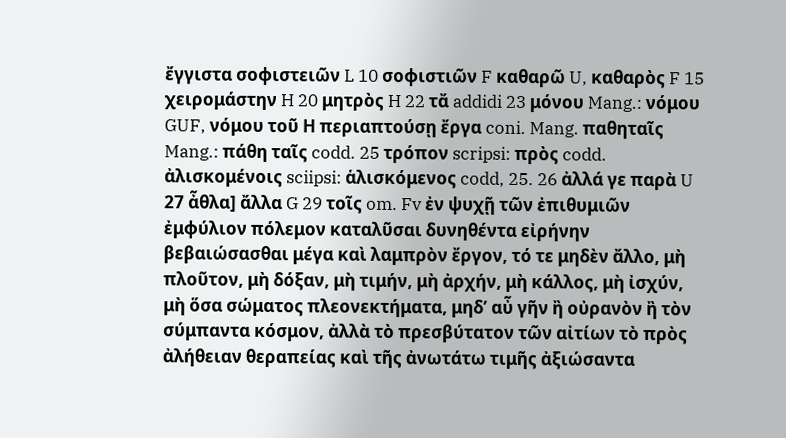ἔγγιστα σοφιστειῶν L 10 σοφιστιῶν F καθαρῶ U, καθαρὸς F 15 χειρομάστην H 20 μητρὸς H 22 τἄ addidi 23 μόνου Mang.: νόμου GUF, νόμου τοῦ Η περιαπτούσῃ ἔργα coni. Mang. παθηταῖς Mang.: πάθη ταῖς codd. 25 τρόπον scripsi: πρὸς codd. ἀλισκομένοις sciipsi: ἁλισκόμενος codd, 25. 26 ἀλλά γε παρὰ U 27 ἆθλα] ἄλλα G 29 τοῖς om. Fv ἐν ψυχῇ τῶν ἐπιθυμιῶν ἐμφύλιον πόλεμον καταλῦσαι δυνηθέντα εἰρήνην βεβαιώσασθαι μέγα καὶ λαμπρὸν ἔργον, τό τε μηδὲν ἄλλο, μὴ πλοῦτον, μὴ δόξαν, μὴ τιμήν, μὴ ἀρχήν, μὴ κάλλος, μὴ ἰσχύν, μὴ ὅσα σώματος πλεονεκτήματα, μηδ’ αὖ γῆν ἢ οὐρανὸν ἢ τὸν σύμπαντα κόσμον, ἀλλὰ τὸ πρεσβύτατον τῶν αἰτίων τὸ πρὸς ἀλήθειαν θεραπείας καὶ τῆς ἀνωτάτω τιμῆς ἀξιώσαντα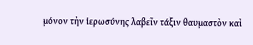μόνον τὴν ἱερωσύνης λαβεῖν τάξιν θαυμαστὸν καὶ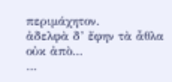περιμάχητον.
ἀδελφὰ δ’ ἔφην τὰ ἆθλα οὐκ ἀπὸ…
…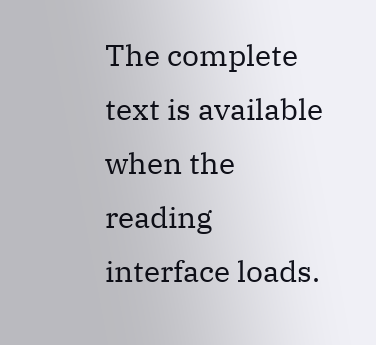The complete text is available when the reading interface loads.